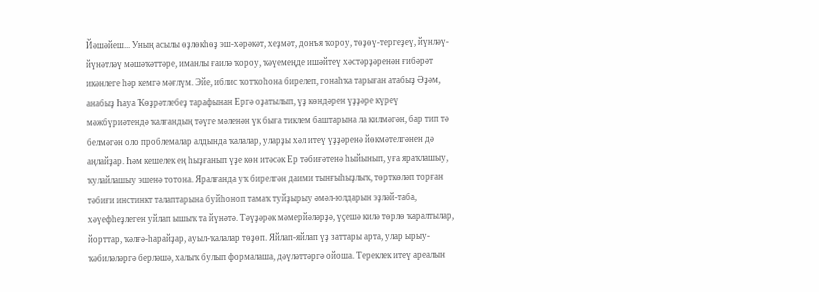Йәшәйеш... Уның асылы өҙлөкһөҙ эш-хәрәкәт, хеҙмәт, донъя ҡороу, төҙөү-тергеҙеү, йүнләү-йүнәтләү мәшәҡәттәре, иманлы ғаилә ҡороу, ҡәүемеңде ишәйтеү хәстәрҙәренән ғибәрәт икәнлеге һәр кемгә мәғлүм. Эйе, иблис ҡотҡоһона бирелеп, гонаһҡа тарыған атабыҙ Әҙәм, анабыҙ Һауа Ҡөҙрәтлебеҙ тарафынан Ергә оҙатылып, үҙ көндәрен үҙҙәре күреү мәжбүриәтендә ҡалғандың тәүге мәленән үк быға тиклем баштарына ла килмәгән, бар тип тә белмәгән оло проблемалар алдында ҡалалар, уларҙы хәл итеү үҙҙәренә йөкмәтелгәнен дә аңлайҙар. Һәм кешелек ең һыҙғанып үҙе көн итәсәк Ер тәбиғәтенә һыйынып, уға яраҡлашыу, ҡулайлашыу эшенә тотона. Яралғанда уҡ бирелгән даими тынғыһыҙлыҡ, төрткөләп торған тәбиғи инстинкт талаптарына буйһоноп тамаҡ туйҙырыу әмәл-юлдарын эҙләй-таба, хәүефһеҙлеген уйлап ышыҡ та йүнәтә. Тәүҙәрәк мәмерйәләрҙә, үҫешә килә төрлө ҡаралтылар, йорттар, ҡәлғә-һарайҙар, ауыл-ҡалалар төҙөп. Яйлап-яйлап үҙ заттары арта, улар ырыу-ҡәбиләләргә берләшә, халыҡ булып формалаша, дәүләттәргә ойоша. Тереклек итеү ареалын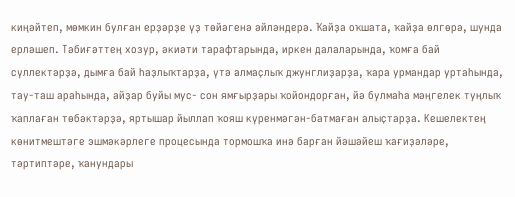киңәйтеп, мөмкин булған ерҙәрҙе үҙ төйәгенә әйләндерә. Ҡайҙа оҡшата, ҡайҙа өлгөрә, шунда ерләшеп. Тәбиғәттең хозур, әкиәти тарафтарында, иркен далаларында, ҡомға бай сүллектәрҙә, дымға бай һаҙлыҡтарҙа, үтә алмаҫлыҡ джунглиҙарҙа, ҡара урмандар уртаһында, тау-таш араһында, айҙар буйы мус- сон ямғырҙары ҡойондорған, йә булмаһа мәңгелек туңлыҡ ҡаплаған төбәктәрҙә, яртышар йыллап ҡояш күренмәгән-батмаған алыҫтарҙа. Кешелектең көнитмештәге эшмәкәрлеге процесында тормошҡа инә барған йәшәйеш ҡағиҙәләре, тәртиптәре, ҡанундары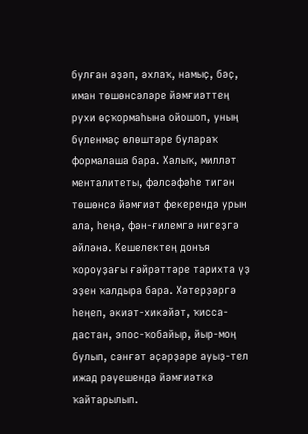булған әҙәп, әхлаҡ, намыҫ, бәҫ, иман төшөнсәләре йәмғиәттең рухи өҫҡормаһына ойошоп, уның бүленмәҫ өлөштәре булараҡ формалаша бара. Халыҡ, милләт менталитеты, фәлсәфәһе тигән төшөнсә йәмғиәт фекерендә урын ала, һеңә, фән-ғилемгә нигеҙгә әйләнә. Кешелектең донъя ҡороуҙағы ғәйрәттәре тарихта үҙ эҙен ҡалдыра бара. Хәтерҙәргә һеңеп, әкиәт-хикәйәт, ҡисса-дастан, эпос-ҡобайыр, йыр-моң булып, сәнғәт әҫәрҙәре ауыҙ-тел ижад рәүешендә йәмғиәткә ҡайтарылып.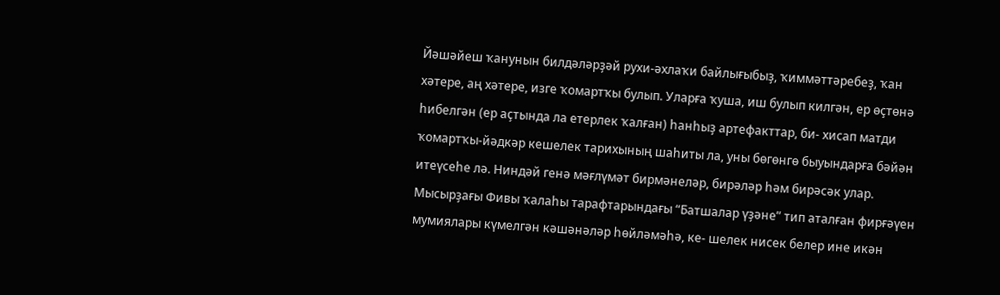Йәшәйеш ҡанунын билдәләрҙәй рухи-әхлаҡи байлығыбыҙ, ҡиммәттәребеҙ, ҡан хәтере, аң хәтере, изге ҡомартҡы булып. Уларға ҡуша, иш булып килгән, ер өҫтөнә һибелгән (ер аҫтында ла етерлек ҡалған) һанһыҙ артефакттар, би- хисап матди ҡомартҡы-йәдкәр кешелек тарихының шаһиты ла, уны бөгөнгө быуындарға бәйән итеүсеһе лә. Ниндәй генә мәғлүмәт бирмәнеләр, бирәләр һәм бирәсәк улар. Мысырҙағы Фивы ҡалаһы тарафтарындағы “Батшалар үҙәне” тип аталған фирғәүен мумиялары күмелгән кәшәнәләр һөйләмәһә, ке- шелек нисек белер ине икән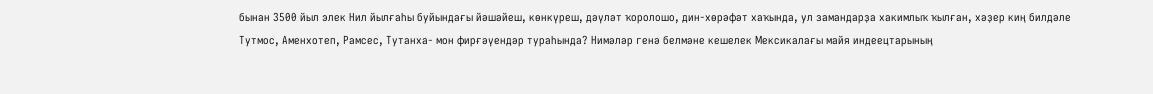бынан 3500 йыл элек Нил йылғаһы буйындағы йәшәйеш, көнкүреш, дәүләт ҡоролошо, дин-хөрәфәт хаҡында, ул замандарҙа хакимлыҡ ҡылған, хәҙер киң билдәле Тутмос, Аменхотеп, Рамсес, Тутанха- мон фирғәүендәр тураһында? Нимәләр генә белмәне кешелек Мексикалағы майя индеецтарының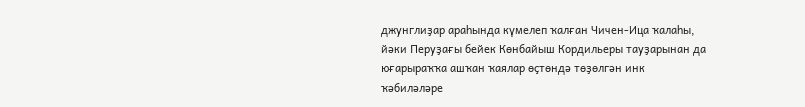джунглиҙар араһында күмелеп ҡалған Чичен-Ица ҡалаһы, йәки Перуҙағы бейек Көнбайыш Кордильеры тауҙарынан да юғарыраҡҡа ашҡан ҡаялар өҫтөндә төҙөлгән инк ҡәбиләләре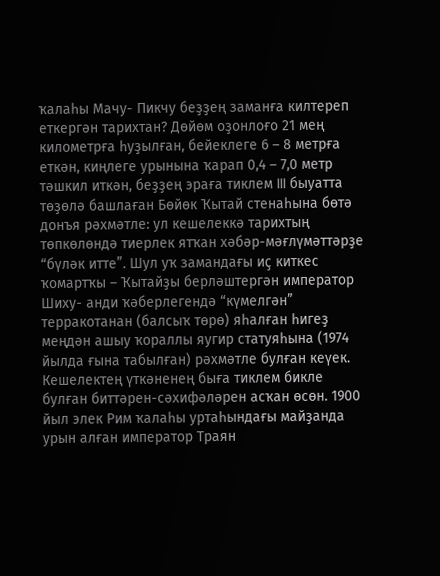ҡалаһы Мачу- Пикчу беҙҙең заманға килтереп еткергән тарихтан? Дөйөм оҙонлоғо 21 мең километрға һуҙылған, бейеклеге 6 – 8 метрға еткән, киңлеге урынына ҡарап 0,4 – 7,0 метр тәшкил иткән, беҙҙең эраға тиклем III быуатта төҙөлә башлаған Бөйөк Ҡытай стенаһына бөтә донъя рәхмәтле: ул кешелеккә тарихтың төпкөлөндә тиерлек ятҡан хәбәр-мәғлүмәттәрҙе “бүләк итте”. Шул уҡ замандағы иҫ киткес ҡомартҡы – Ҡытайҙы берләштергән император Шиху- анди ҡәберлегендә “күмелгән” терракотанан (балсыҡ төрө) яһалған һигеҙ меңдән ашыу ҡораллы яугир статуяһына (1974 йылда ғына табылған) рәхмәтле булған кеүек. Кешелектең үткәненең быға тиклем бикле булған биттәрен-сәхифәләрен асҡан өсөн. 1900 йыл элек Рим ҡалаһы уртаһындағы майҙанда урын алған император Траян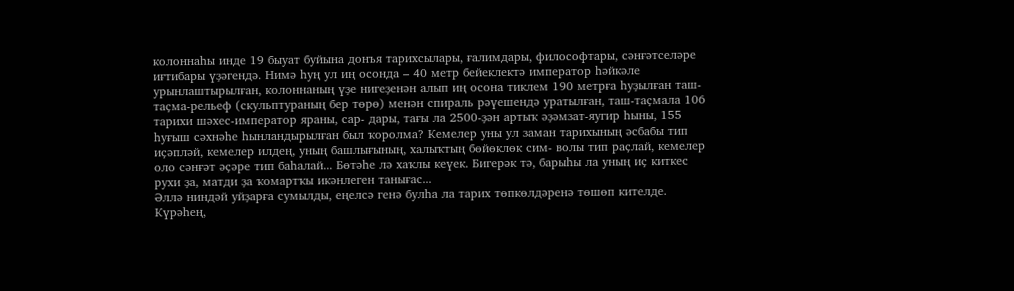колоннаһы инде 19 быуат буйына донъя тарихсылары, ғалимдары, философтары, сәнғәтселәре иғтибары үҙәгендә. Нимә һуң ул иң осонда – 40 метр бейеклектә император һәйкәле урынлаштырылған, колоннаның үҙе нигеҙенән алып иң осона тиклем 190 метрға һуҙылған таш-таҫма-рельеф (скульптураның бер төрө) менән спираль рәүешендә уратылған, таш-таҫмала 106 тарихи шәхес-император яраны, сар- дары, тағы ла 2500-ҙән артыҡ әҙәмзат-яугир һыны, 155 һуғыш сәхнәһе һынландырылған был ҡоролма? Кемелер уны ул заман тарихының әсбабы тип иҫәпләй, кемелер илдең, уның башлығының, халыҡтың бөйөклөк сим- волы тип раҫлай, кемелер оло сәнғәт әҫәре тип баһалай... Бөтәһе лә хаҡлы кеүек. Бигерәк тә, барыһы ла уның иҫ киткес рухи ҙа, матди ҙа ҡомартҡы икәнлеген танығас...
Әллә ниндәй уйҙарға сумылды, еңелсә генә булһа ла тарих төпкөлдәренә төшөп кителде. Күрәһең,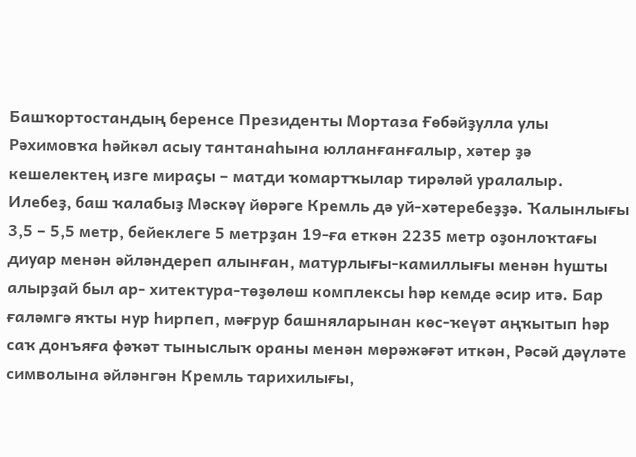Башҡортостандың беренсе Президенты Мортаза Ғөбәйҙулла улы Рәхимовҡа һәйкәл асыу тантанаһына юлланғанғалыр, хәтер ҙә кешелектең изге мираҫы – матди ҡомартҡылар тирәләй уралалыр. Илебеҙ, баш ҡалабыҙ Мәскәү йөрәге Кремль дә уй-хәтеребеҙҙә. Ҡалынлығы 3,5 – 5,5 метр, бейеклеге 5 метрҙан 19-ға еткән 2235 метр оҙонлоҡтағы диуар менән әйләндереп алынған, матурлығы-камиллығы менән һушты алырҙай был ар- хитектура-төҙөлөш комплексы һәр кемде әсир итә. Бар ғаләмгә яҡты нур һирпеп, мәғрур башняларынан көс-ҡеүәт аңҡытып һәр саҡ донъяға фәҡәт тыныслыҡ ораны менән мөрәжәғәт иткән, Рәсәй дәүләте символына әйләнгән Кремль тарихилығы,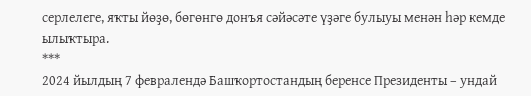серлелеге, яҡты йөҙө, бөгөнгө донъя сәйәсәте үҙәге булыуы менән һәр кемде ылыҡтыра.
***
2024 йылдың 7 февралендә Башҡортостандың беренсе Президенты – ундай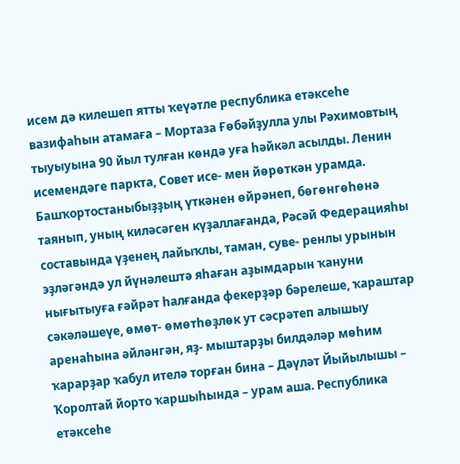исем дә килешеп ятты ҡеүәтле республика етәксеһе вазифаһын атамаға – Мортаза Ғөбәйҙулла улы Рәхимовтың тыуыуына 90 йыл тулған көндә уға һәйкәл асылды. Ленин исемендәге паркта, Совет исе- мен йөрөткән урамда. Башҡортостаныбыҙҙың үткәнен өйрәнеп, бөгөнгөһөнә таянып, уның киләсәген күҙаллағанда, Рәсәй Федерацияһы составында үҙенең лайыҡлы, таман, суве- ренлы урынын эҙләгәндә ул йүнәлештә яһаған аҙымдарын ҡануни нығытыуға ғәйрәт һалғанда фекерҙәр бәрелеше, ҡараштар сәкәләшеүе, өмөт- өмөтһөҙлөк ут сәсрәтеп алышыу аренаһына әйләнгән, яҙ- мыштарҙы билдәләр мөһим ҡарарҙар ҡабул ителә торған бина – Дәүләт Йыйылышы – Ҡоролтай йорто ҡаршыһында – урам аша. Республика етәксеһе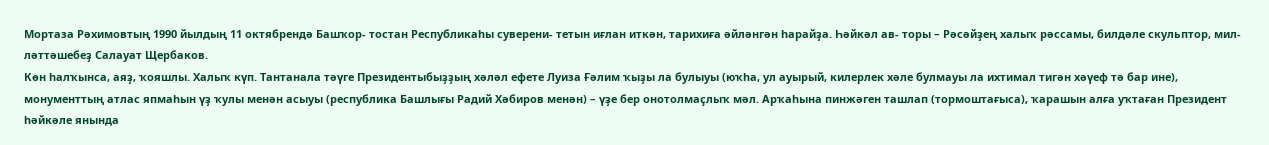Мортаза Рәхимовтың 1990 йылдың 11 октябрендә Башҡор- тостан Республикаһы суверени- тетын иғлан иткән, тарихиға әйләнгән һарайҙа. Һәйкәл ав- торы – Рәсәйҙең халыҡ рәссамы, билдәле скульптор, мил- ләттәшебеҙ Салауат Щербаков.
Көн һалҡынса, аяҙ, ҡояшлы. Халыҡ күп. Тантанала тәүге Президентыбыҙҙың хәләл ефете Луиза Ғәлим ҡыҙы ла булыуы (юҡһа, ул ауырый, килерлек хәле булмауы ла ихтимал тигән хәүеф тә бар ине), монументтың атлас япмаһын үҙ ҡулы менән асыуы (республика Башлығы Радий Хәбиров менән) – үҙе бер онотолмаҫлыҡ мәл. Арҡаһына пинжәген ташлап (тормоштағыса), ҡарашын алға уҡтаған Президент һәйкәле янында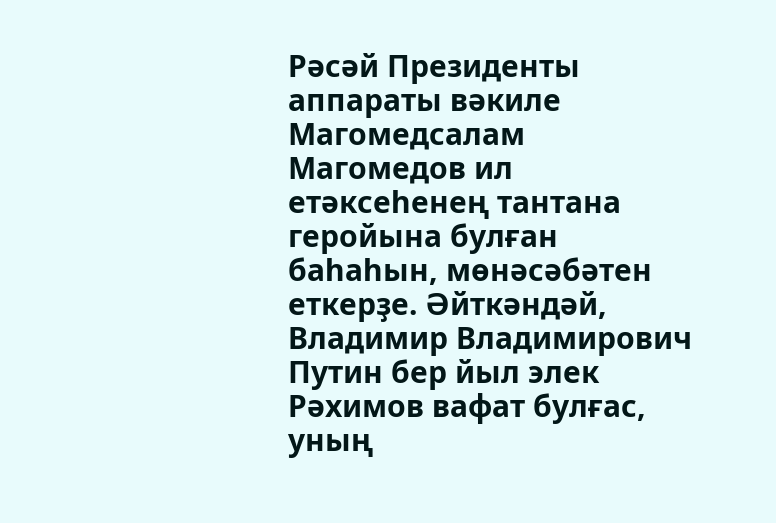Рәсәй Президенты аппараты вәкиле Магомедсалам Магомедов ил етәксеһенең тантана геройына булған баһаһын, мөнәсәбәтен еткерҙе. Әйткәндәй, Владимир Владимирович Путин бер йыл элек Рәхимов вафат булғас, уның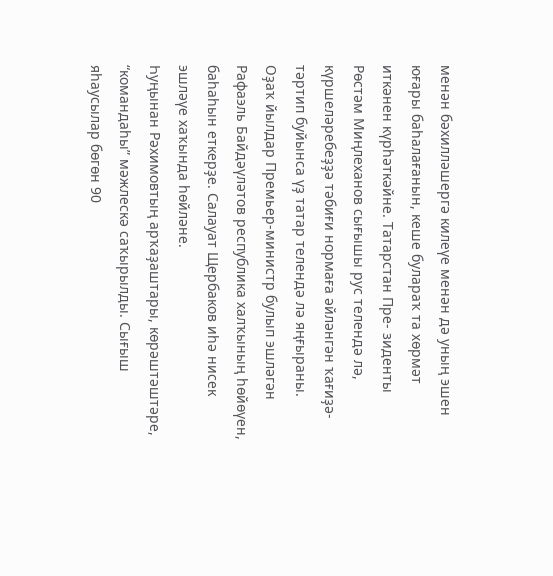менән бәхилләшергә килеүе менән дә уның эшен юғары баһалағанын, кеше булараҡ та хөрмәт иткәнен күрһәткәйне. Татарстан Пре- зиденты Рөстәм Миңлеханов сығышы рус телендә лә, күршеләребеҙҙә тәбиғи нормаға әйләнгән ҡағиҙә-тәртип буйынса үҙ татар телендә лә яңғыраны.
Оҙаҡ йылдар Премьер-министр булып эшләгән Рафаэль Байдәүләтов республика халҡының һөйөүен, баһаһын еткерҙе. Салауат Щербаков иһә нисек эшләүе хаҡында һөйләне.
Һуңынан Рәхимовтың арҡаҙаштары, көрәштәштәре, “командаһы” мәжлескә саҡырылды. Сығыш яһаусылар бөгөн 90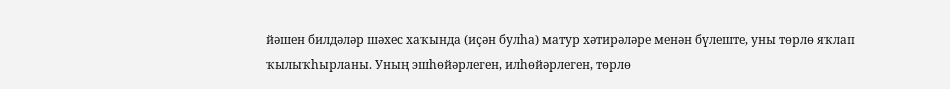йәшен билдәләр шәхес хаҡында (иҫән булһа) матур хәтирәләре менән бүлеште, уны төрлө яҡлап ҡылыҡһырланы. Уның эшһөйәрлеген, илһөйәрлеген, төрлө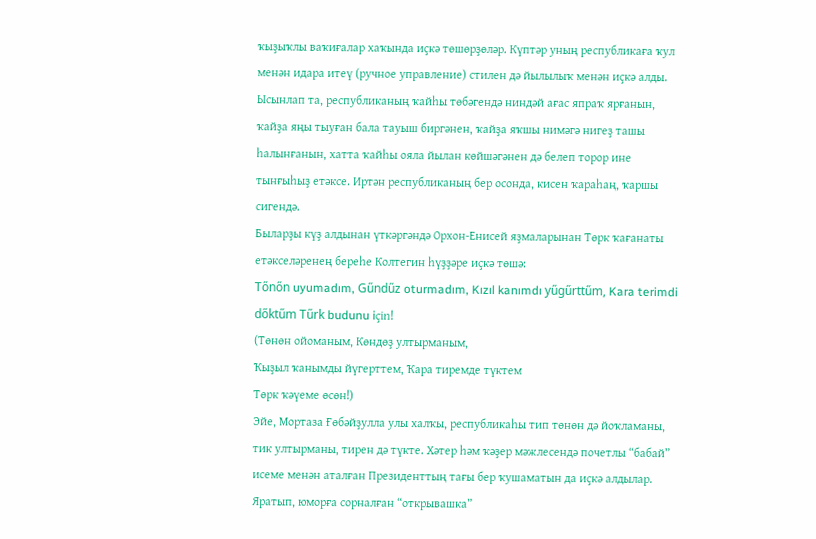ҡыҙыҡлы ваҡиғалар хаҡында иҫкә төшөрҙөләр. Күптәр уның республикаға ҡул менән идара итеү (ручное управление) стилен дә йылылыҡ менән иҫкә алды. Ысынлап та, республиканың ҡайһы төбәгендә ниндәй ағас япраҡ ярғанын, ҡайҙа яңы тыуған бала тауыш биргәнен, ҡайҙа яҡшы нимәгә нигеҙ ташы һалынғанын, хатта ҡайһы ояла йылан көйшәгәнен дә белеп торор ине тынғыһыҙ етәксе. Иртән республиканың бер осонда, кисен ҡараһаң, ҡаршы сигендә.
Быларҙы күҙ алдынан үткәргәндә Орхон-Енисей яҙмаларынан Төрк ҡағанаты етәкселәренең береһе Колтегин һүҙҙәре иҫкә төшә:
Tőnőn uyumadım, Gűndűz oturmadım, Kızıl kanımdı yűgűrttűm, Kara terimdi dőktűm Tűrk budunu iҫin!
(Төнөн ойоманым, Көндөҙ ултырманым,
Ҡыҙыл ҡанымды йүгерттем, Ҡара тиремде түктем
Төрк ҡәүеме өсөн!)
Эйе, Мортаза Ғөбәйҙулла улы халҡы, республикаһы тип төнөн дә йоҡламаны, тик ултырманы, тирен дә түкте. Хәтер һәм ҡәҙер мәжлесендә почетлы “бабай” исеме менән аталған Президенттың тағы бер ҡушаматын да иҫкә алдылар. Яратып, юморға сорналған “открывашка”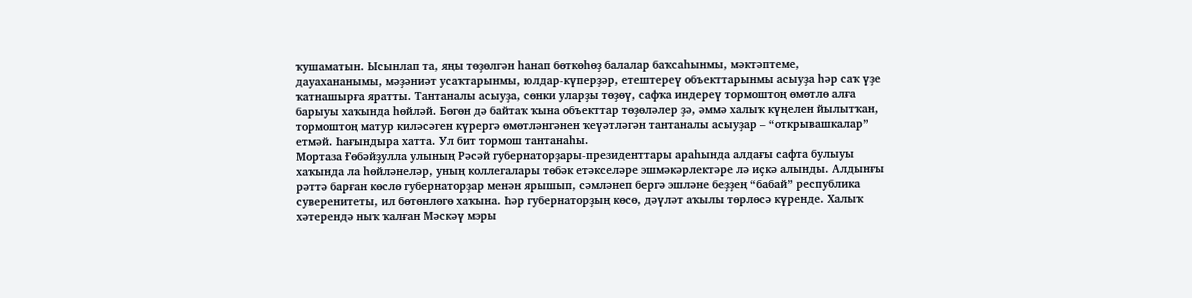ҡушаматын. Ысынлап та, яңы төҙөлгән һанап бөткөһөҙ балалар баҡсаһынмы, мәктәптеме, дауахананымы, мәҙәниәт усаҡтарынмы, юлдар-күперҙәр, етештереү объекттарынмы асыуҙа һәр саҡ үҙе ҡатнашырға яратты. Тантаналы асыуҙа, сөнки уларҙы төҙөү, сафҡа индереү тормоштоң өмөтлө алға барыуы хаҡында һөйләй. Бөгөн дә байтаҡ ҡына объекттар төҙөләлер ҙә, әммә халыҡ күңелен йылытҡан, тормоштоң матур киләсәген күрергә өмөтләнгәнен ҡеүәтләгән тантаналы асыуҙар – “открывашкалар” етмәй. Һағындыра хатта. Ул бит тормош тантанаһы.
Мортаза Ғөбәйҙулла улының Рәсәй губернаторҙары-президенттары араһында алдағы сафта булыуы хаҡында ла һөйләнеләр, уның коллегалары төбәк етәкселәре эшмәкәрлектәре лә иҫкә алынды. Алдынғы рәттә барған көслө губернаторҙар менән ярышып, сәмләнеп бергә эшләне беҙҙең “бабай” республика суверенитеты, ил бөтөнлөгө хаҡына. Һәр губернаторҙың көсө, дәүләт аҡылы төрлөсә күренде. Халыҡ хәтерендә ныҡ ҡалған Мәскәү мэры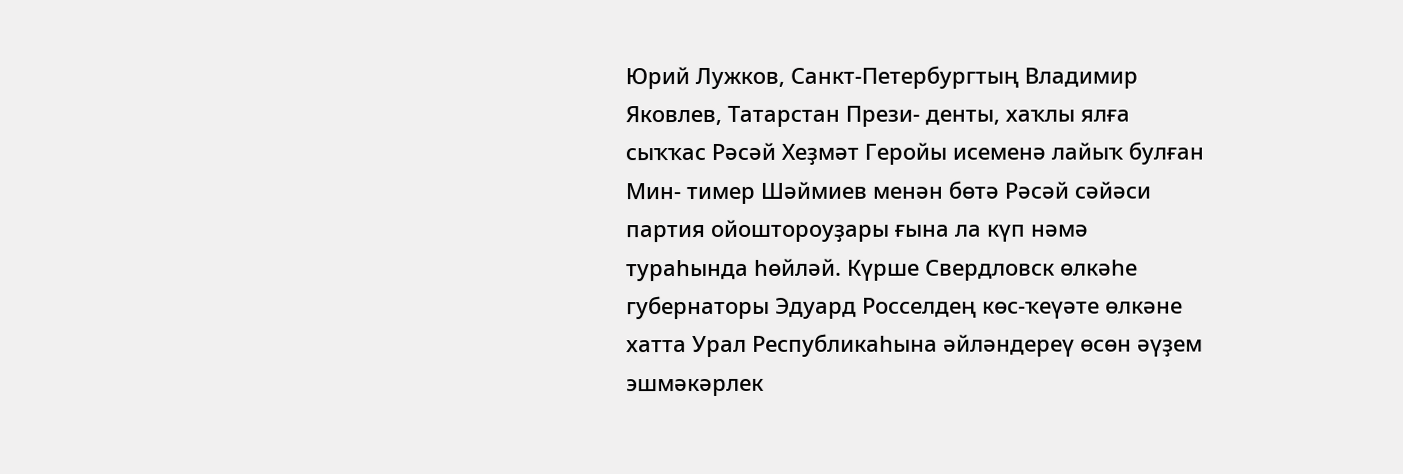Юрий Лужков, Санкт-Петербургтың Владимир Яковлев, Татарстан Прези- денты, хаҡлы ялға сыҡҡас Рәсәй Хеҙмәт Геройы исеменә лайыҡ булған Мин- тимер Шәймиев менән бөтә Рәсәй сәйәси партия ойоштороуҙары ғына ла күп нәмә тураһында һөйләй. Күрше Свердловск өлкәһе губернаторы Эдуард Росселдең көс-ҡеүәте өлкәне хатта Урал Республикаһына әйләндереү өсөн әүҙем эшмәкәрлек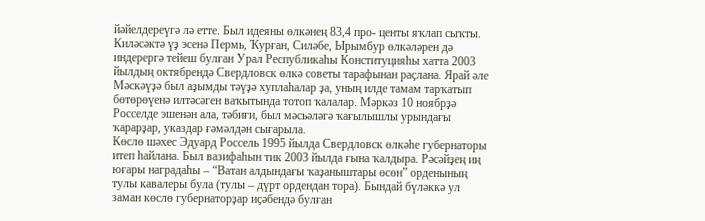йәйелдереүгә лә етте. Был идеяны өлкәнең 83,4 про- центы яҡлап сыҡты. Киләсәктә үҙ эсенә Пермь, Ҡурған, Силәбе, Ырымбур өлкәләрен дә индерергә тейеш булған Урал Республикаһы Конституцияһы хатта 2003 йылдың октябрендә Свердловск өлкә советы тарафынан раҫлана. Ярай әле Мәскәүҙә был аҙымды тәүҙә хуплаһалар ҙа, уның илде тамам тарҡатып бөтөрөүенә илтәсәген ваҡытында тотоп ҡалалар. Мәркәз 10 ноябрҙә Росселде эшенән ала, тәбиғи, был мәсьәләгә ҡағылышлы урындағы ҡарарҙар, указдар ғәмәлдән сығарыла.
Көслө шәхес Эдуард Россель 1995 йылда Свердловск өлкәһе губернаторы итеп һайлана. Был вазифаһын тик 2003 йылда ғына ҡалдыра. Рәсәйҙең иң юғары наградаһы – “Ватан алдындағы ҡаҙаныштары өсөн” орденының тулы кавалеры була (тулы – дүрт ордендан тора). Бындай бүләккә ул заман көслө губернаторҙар иҫәбендә булған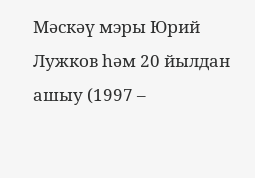Мәскәү мэры Юрий Лужков һәм 20 йылдан ашыу (1997 –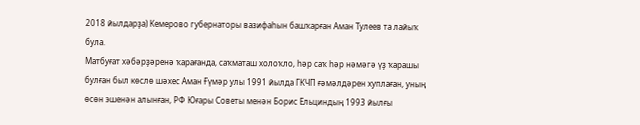2018 йылдарҙа) Кемерово губернаторы вазифаһын башҡарған Аман Тулеев та лайыҡ була.
Матбуғат хәбәрҙәренә ҡарағанда, саҡматаш холоҡло, һәр саҡ һәр нәмәгә үҙ ҡарашы булған был көслө шәхес Аман Ғүмәр улы 1991 йылда ГКЧП ғәмәлдәрен хуплаған, уның өсөн эшенән алынған, РФ Юғары Советы менән Борис Ельциндың 1993 йылғы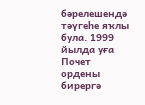бәрелешендә тәүгеһе яҡлы була. 1999 йылда уға Почет ордены бирергә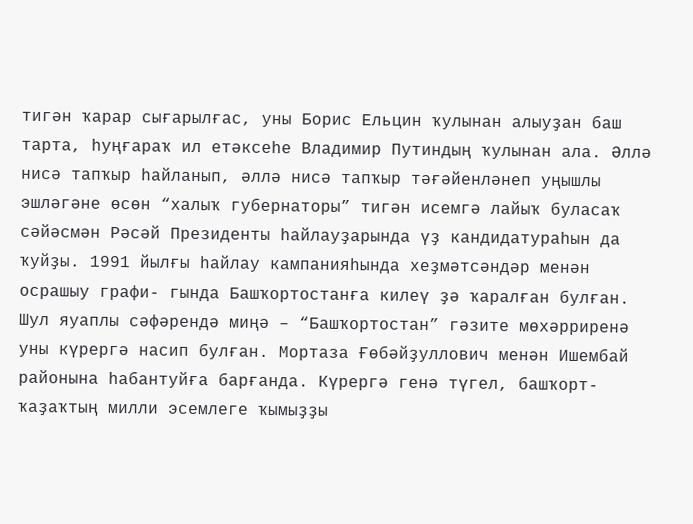тигән ҡарар сығарылғас, уны Борис Ельцин ҡулынан алыуҙан баш тарта, һуңғараҡ ил етәксеһе Владимир Путиндың ҡулынан ала. Әллә нисә тапҡыр һайланып, әллә нисә тапҡыр тәғәйенләнеп уңышлы эшләгәне өсөн “халыҡ губернаторы” тигән исемгә лайыҡ буласаҡ сәйәсмән Рәсәй Президенты һайлауҙарында үҙ кандидатураһын да ҡуйҙы. 1991 йылғы һайлау кампанияһында хеҙмәтсәндәр менән осрашыу графи- гында Башҡортостанға килеү ҙә ҡаралған булған. Шул яуаплы сәфәрендә миңә – “Башҡортостан” гәзите мөхәрриренә уны күрергә насип булған. Мортаза Ғөбәйҙуллович менән Ишембай районына һабантуйға барғанда. Күрергә генә түгел, башҡорт-ҡаҙаҡтың милли эсемлеге ҡымыҙҙы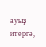ауыҙ итергә,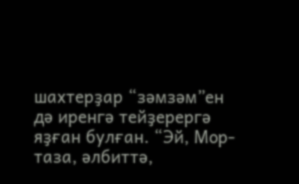шахтерҙар “зәмзәм”ен дә иренгә тейҙерергә яҙған булған. “Эй, Мор- таза, әлбиттә,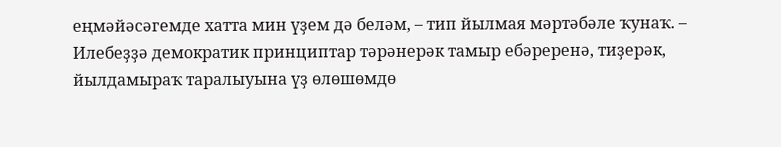еңмәйәсәгемде хатта мин үҙем дә беләм, – тип йылмая мәртәбәле ҡунаҡ. – Илебеҙҙә демократик принциптар тәрәнерәк тамыр ебәреренә, тиҙерәк, йылдамыраҡ таралыуына үҙ өлөшөмдө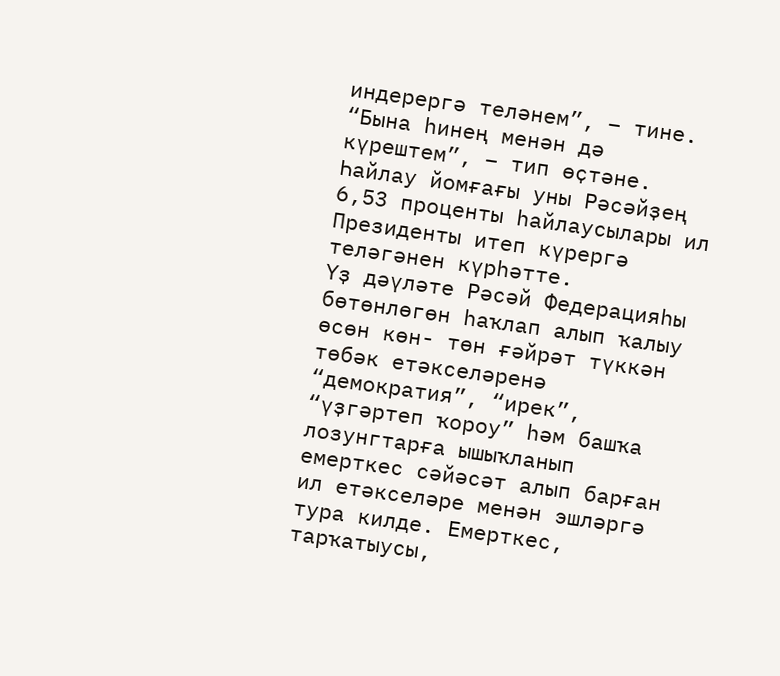индерергә теләнем”, – тине. “Бына һинең менән дә күрештем”, – тип өҫтәне. Һайлау йомғағы уны Рәсәйҙең 6,53 проценты һайлаусылары ил Президенты итеп күрергә теләгәнен күрһәтте.
Үҙ дәүләте Рәсәй Федерацияһы бөтөнлөгөн һаҡлап алып ҡалыу өсөн көн- төн ғәйрәт түккән төбәк етәкселәренә “демократия”, “ирек”, “үҙгәртеп ҡороу” һәм башҡа лозунгтарға ышыҡланып емерткес сәйәсәт алып барған ил етәкселәре менән эшләргә тура килде. Емерткес, тарҡатыусы,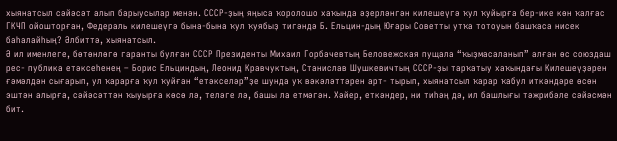хыянатсыл сәйәсәт алып барыусылар менән. СССР-ҙың яңыса ҡоролошо хаҡында әҙерләнгән килешеүгә ҡул ҡуйырға бер-ике көн ҡалғас ГКЧП ойошторған, Федераль килешеүгә бына-бына ҡул ҡуябыҙ тигәндә Б. Ельцин-дың Юғары Советты утҡа тотоуын башҡаса нисек баһалайһың? Әлбиттә, хыянатсыл.
Ә ил именлеге, бөтөнлөгө гаранты булған СССР Президенты Михаил Горбачевтың Беловежская пущала “ҡыҙмасаланып” алған өс союздаш рес- публика етәксеһенең – Борис Ельциндың, Леонид Кравчуктың, Станислав Шушкевичтың СССР-ҙы тарҡатыу хаҡындағы Килешеүҙәрен ғәмәлдән сығарып, ул ҡарарға ҡул ҡуйған “етәкселәр”ҙе шунда уҡ вәкәләттәрен арт- тырып, хыянатсыл ҡарар ҡабул иткәндәре өсөн эштән алырға, сәйәсәттән ҡыуырға көсө лә, теләге лә, башы ла етмәгән. Хәйер, еткәндер, ни тиһәң дә, ил башлығы тәжрибәле сәйәсмән бит.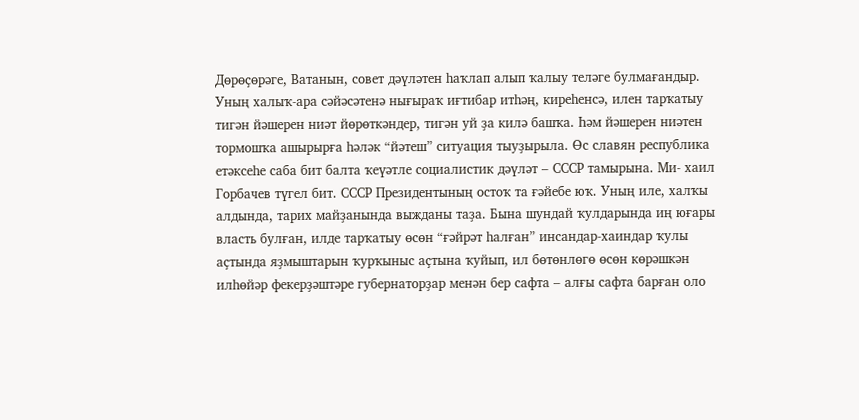Дөрөҫөрәге, Ватанын, совет дәүләтен һаҡлап алып ҡалыу теләге булмағандыр. Уның халыҡ-ара сәйәсәтенә нығыраҡ иғтибар итһәң, киреһенсә, илен тарҡатыу тигән йәшерен ниәт йөрөткәндер, тигән уй ҙа килә башҡа. Һәм йәшерен ниәтен тормошҡа ашырырға һәләк “йәтеш” ситуация тыуҙырыла. Өс славян республика етәксеһе саба бит балта ҡеүәтле социалистик дәүләт – СССР тамырына. Ми- хаил Горбачев түгел бит. СССР Президентының остоҡ та ғәйебе юҡ. Уның иле, халҡы алдында, тарих майҙанында выжданы таҙа. Бына шундай ҡулдарында иң юғары власть булған, илде тарҡатыу өсөн “ғәйрәт һалған” инсандар-хаиндар ҡулы аҫтында яҙмыштарын ҡурҡыныс аҫтына ҡуйып, ил бөтөнлөгө өсөн көрәшкән илһөйәр фекерҙәштәре губернаторҙар менән бер сафта – алғы сафта барған оло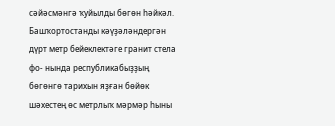сәйәсмәнгә ҡуйылды бөгөн һәйкәл. Башҡортостанды кәүҙәләндергән дүрт метр бейеклектәге гранит стела фо- нында республикабыҙҙың бөгөнгө тарихын яҙған бөйөк шәхестең өс метрлыҡ мәрмәр һыны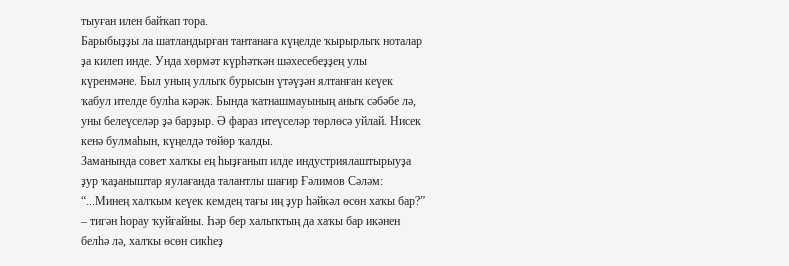тыуған илен байҡап тора.
Барыбыҙҙы ла шатландырған тантанаға күңелде ҡырырлыҡ ноталар ҙа килеп инде. Унда хөрмәт күрһәткән шәхесебеҙҙең улы күренмәне. Был уның уллыҡ бурысын үтәүҙән ялтанған кеүек ҡабул ителде булһа кәрәк. Бында ҡатнашмауының аныҡ сәбәбе лә, уны белеүселәр ҙә барҙыр. Ә фараз итеүселәр төрлөсә уйлай. Нисек кенә булмаһын, күңелдә төйөр ҡалды.
Заманында совет халҡы ең һыҙғанып илде индустриялаштырыуҙа ҙур ҡаҙаныштар яулағанда талантлы шағир Ғәлимов Сәләм: “...Минең халҡым кеүек кемдең тағы иң ҙур һәйкәл өсөн хаҡы бар?” – тигән һорау ҡуйғайны. Һәр бер халыҡтың да хаҡы бар икәнен белһә лә, халҡы өсөн сикһеҙ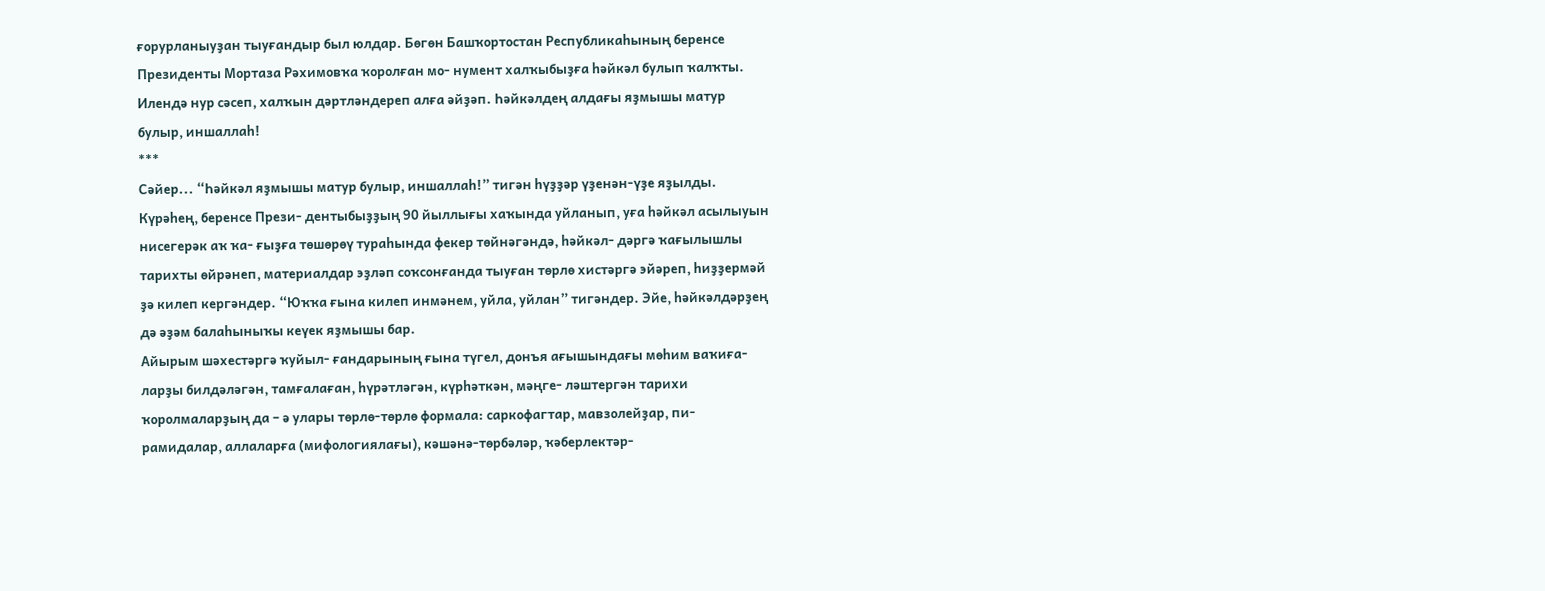ғорурланыуҙан тыуғандыр был юлдар. Бөгөн Башҡортостан Республикаһының беренсе Президенты Мортаза Рәхимовҡа ҡоролған мо- нумент халҡыбыҙға һәйкәл булып ҡалҡты. Илендә нур сәсеп, халҡын дәртләндереп алға әйҙәп. Һәйкәлдең алдағы яҙмышы матур булыр, иншаллаһ!
***
Сәйер... “Һәйкәл яҙмышы матур булыр, иншаллаһ!” тигән һүҙҙәр үҙенән-үҙе яҙылды. Күрәһең, беренсе Прези- дентыбыҙҙың 90 йыллығы хаҡында уйланып, уға һәйкәл асылыуын нисегерәк аҡ ҡа- ғыҙға төшөрөү тураһында фекер төйнәгәндә, һәйкәл- дәргә ҡағылышлы тарихты өйрәнеп, материалдар эҙләп соҡсонғанда тыуған төрлө хистәргә эйәреп, һиҙҙермәй ҙә килеп кергәндер. “Юҡҡа ғына килеп инмәнем, уйла, уйлан” тигәндер. Эйе, һәйкәлдәрҙең дә әҙәм балаһыныҡы кеүек яҙмышы бар.
Айырым шәхестәргә ҡуйыл- ғандарының ғына түгел, донъя ағышындағы мөһим ваҡиға- ларҙы билдәләгән, тамғалаған, һүрәтләгән, күрһәткән, мәңге- ләштергән тарихи ҡоролмаларҙың да – ә улары төрлө-төрлө формала: саркофагтар, мавзолейҙар, пи- рамидалар, аллаларға (мифологиялағы), кәшәнә-төрбәләр, ҡәберлектәр-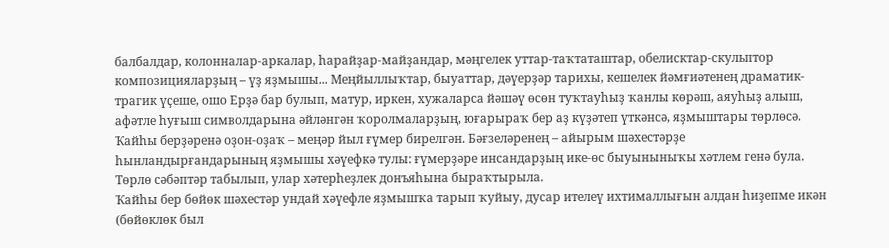балбалдар, колонналар-аркалар, һарайҙар-майҙандар, мәңгелек уттар-таҡтаташтар, обелисктар-скульптор композицияларҙың – үҙ яҙмышы... Меңйыллыҡтар, быуаттар, дәүерҙәр тарихы, кешелек йәмғиәтенең драматик-трагик үҫеше, ошо Ерҙә бар булып, матур, иркен, хужаларса йәшәү өсөн туҡтауһыҙ ҡанлы көрәш, аяуһыҙ алыш, афәтле һуғыш символдарына әйләнгән ҡоролмаларҙың, юғарыраҡ бер аҙ күҙәтеп үткәнсә, яҙмыштары төрлөсә. Ҡайһы берҙәренә оҙон-оҙаҡ – меңәр йыл ғүмер бирелгән. Бәғзеләренең – айырым шәхестәрҙе һынландырғандарының яҙмышы хәүефкә тулы: ғүмерҙәре инсандарҙың ике-өс быуыныныҡы хәтлем генә була. Төрлө сәбәптәр табылып, улар хәтерһеҙлек донъяһына быраҡтырыла.
Ҡайһы бер бөйөк шәхестәр ундай хәүефле яҙмышҡа тарып ҡуйыу, дусар ителеү ихтималлығын алдан һиҙепме икән (бөйөклөк был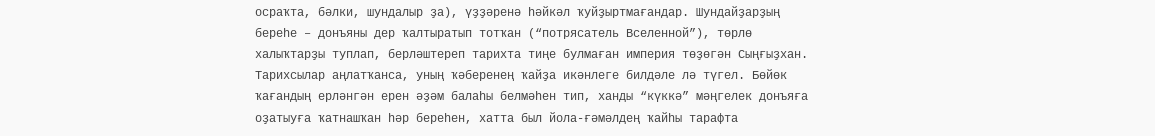осраҡта, бәлки, шундалыр ҙа), үҙҙәренә һәйкәл ҡуйҙыртмағандар. Шундайҙарҙың береһе – донъяны дер ҡалтыратып тотҡан (“потрясатель Вселенной”), төрлө халыҡтарҙы туплап, берләштереп тарихта тиңе булмаған империя төҙөгән Сыңғыҙхан. Тарихсылар аңлатҡанса, уның ҡәберенең ҡайҙа икәнлеге билдәле лә түгел. Бөйөк ҡағандың ерләнгән ерен әҙәм балаһы белмәһен тип, ханды “күккә” мәңгелек донъяға оҙатыуға ҡатнашҡан һәр береһен, хатта был йола-ғәмәлдең ҡайһы тарафта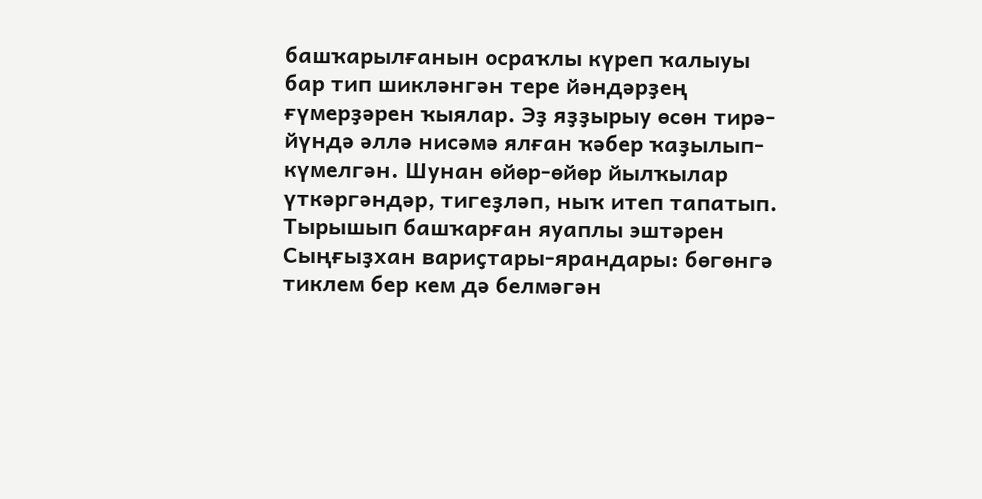башҡарылғанын осраҡлы күреп ҡалыуы бар тип шикләнгән тере йәндәрҙең ғүмерҙәрен ҡыялар. Эҙ яҙҙырыу өсөн тирә-йүндә әллә нисәмә ялған ҡәбер ҡаҙылып-күмелгән. Шунан өйөр-өйөр йылҡылар үткәргәндәр, тигеҙләп, ныҡ итеп тапатып. Тырышып башҡарған яуаплы эштәрен Сыңғыҙхан вариҫтары-ярандары: бөгөнгә тиклем бер кем дә белмәгән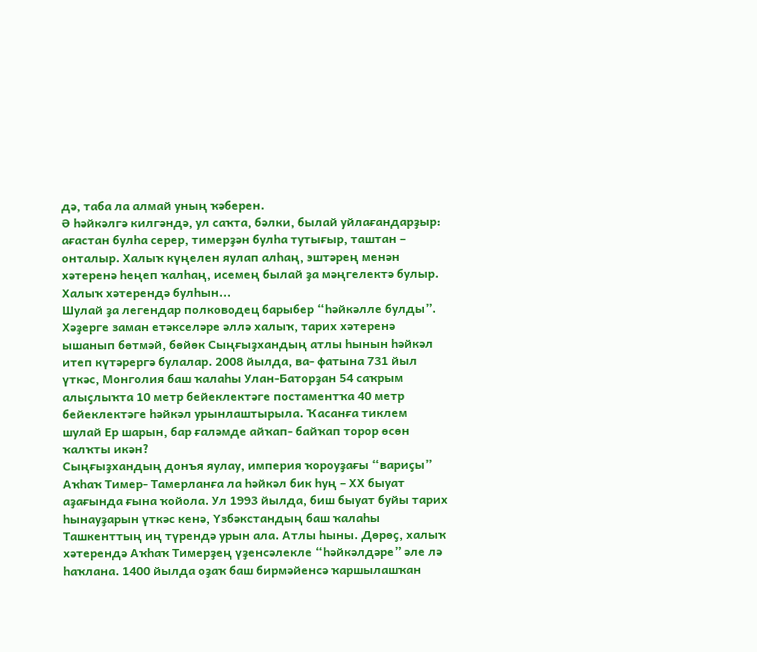дә, таба ла алмай уның ҡәберен.
Ә һәйкәлгә килгәндә, ул саҡта, бәлки, былай уйлағандарҙыр: ағастан булһа серер, тимерҙән булһа тутығыр, таштан – онталыр. Халыҡ күңелен яулап алһаң, эштәрең менән хәтеренә һеңеп ҡалһаң, исемең былай ҙа мәңгелектә булыр. Халыҡ хәтерендә булһын...
Шулай ҙа легендар полководец барыбер “һәйкәлле булды”. Хәҙерге заман етәкселәре әллә халыҡ, тарих хәтеренә ышанып бөтмәй, бөйөк Сыңғыҙхандың атлы һынын һәйкәл итеп күтәрергә булалар. 2008 йылда, ва- фатына 731 йыл үткәс, Монголия баш ҡалаһы Улан-Баторҙан 54 саҡрым алыҫлыҡта 10 метр бейеклектәге постаментҡа 40 метр бейеклектәге һәйкәл урынлаштырыла. Ҡасанға тиклем шулай Ер шарын, бар ғаләмде айҡап- байҡап торор өсөн ҡалҡты икән?
Сыңғыҙхандың донъя яулау, империя ҡороуҙағы “вариҫы” Аҡһаҡ Тимер- Тамерланға ла һәйкәл бик һуң – ХХ быуат аҙағында ғына ҡойола. Ул 1993 йылда, биш быуат буйы тарих һынауҙарын үткәс кенә, Үзбәкстандың баш ҡалаһы Ташкенттың иң түрендә урын ала. Атлы һыны. Дөрөҫ, халыҡ хәтерендә Аҡһаҡ Тимерҙең үҙенсәлекле “һәйкәлдәре” әле лә һаҡлана. 1400 йылда оҙаҡ баш бирмәйенсә ҡаршылашҡан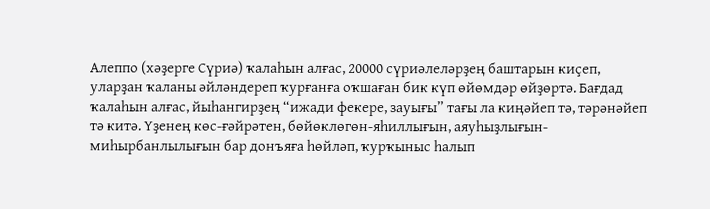Алеппо (хәҙерге Сүриә) ҡалаһын алғас, 20000 сүриәлеләрҙең баштарын киҫеп, уларҙан ҡаланы әйләндереп ҡурғанға оҡшаған бик күп өйөмдәр өйҙөртә. Бағдад ҡалаһын алғас, йыһангирҙең “ижади фекере, зауығы” тағы ла киңәйеп тә, тәрәнәйеп тә китә. Үҙенең көс-ғәйрәтен, бөйөклөгөн-яһиллығын, аяуһыҙлығын- миһырбанлылығын бар донъяға һөйләп, ҡурҡыныс һалып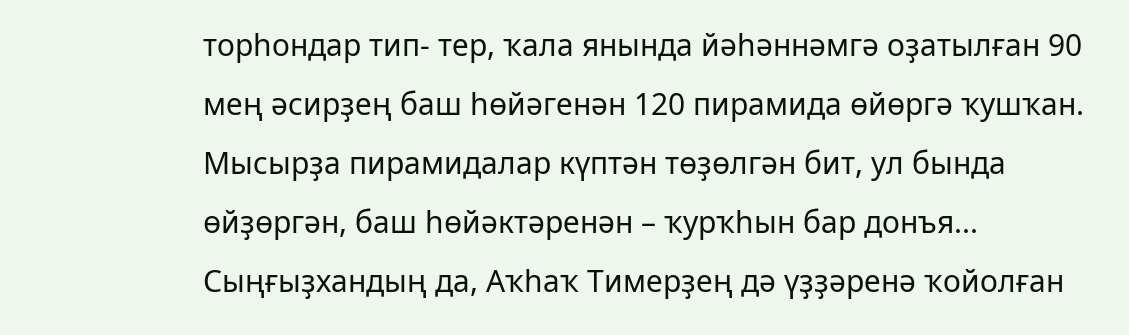торһондар тип- тер, ҡала янында йәһәннәмгә оҙатылған 90 мең әсирҙең баш һөйәгенән 120 пирамида өйөргә ҡушҡан. Мысырҙа пирамидалар күптән төҙөлгән бит, ул бында өйҙөргән, баш һөйәктәренән – ҡурҡһын бар донъя...
Сыңғыҙхандың да, Аҡһаҡ Тимерҙең дә үҙҙәренә ҡойолған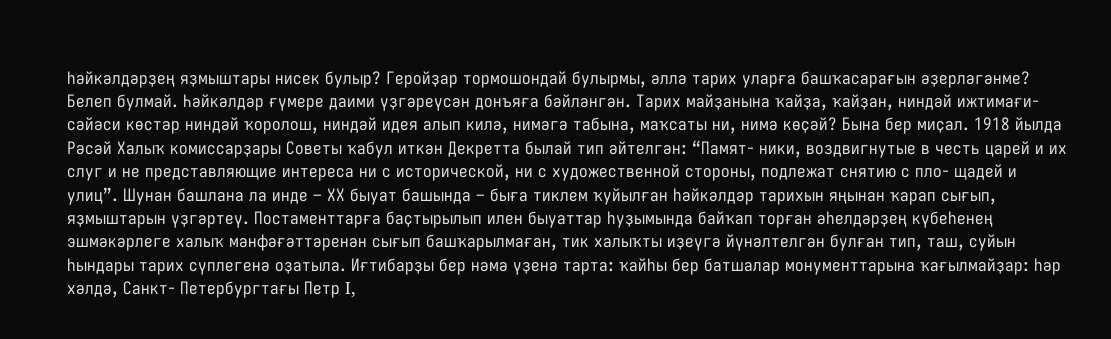һәйкәлдәрҙең яҙмыштары нисек булыр? Геройҙар тормошондай булырмы, әллә тарих уларға башҡасарағын әҙерләгәнме? Белеп булмай. Һәйкәлдәр ғүмере даими үҙгәреүсән донъяға бәйләнгән. Тарих майҙанына ҡайҙа, ҡайҙан, ниндәй ижтимағи-сәйәси көстәр ниндәй ҡоролош, ниндәй идея алып килә, нимәгә табына, маҡсаты ни, нимә көҫәй? Бына бер миҫал. 1918 йылда Рәсәй Халыҡ комиссарҙары Советы ҡабул иткән Декретта былай тип әйтелгән: “Памят- ники, воздвигнутые в честь царей и их слуг и не представляющие интереса ни с исторической, ни с художественной стороны, подлежат снятию с пло- щадей и улиц”. Шунан башлана ла инде – ХХ быуат башында – быға тиклем ҡуйылған һәйкәлдәр тарихын яңынан ҡарап сығып, яҙмыштарын үҙгәртеү. Постаменттарға баҫтырылып илен быуаттар һуҙымында байҡап торған әһелдәрҙең күбеһенең эшмәкәрлеге халыҡ мәнфәғәттәренән сығып башҡарылмаған, тик халыҡты иҙеүгә йүнәлтелгән булған тип, таш, суйын һындары тарих сүплегенә оҙатыла. Иғтибарҙы бер нәмә үҙенә тарта: ҡайһы бер батшалар монументтарына ҡағылмайҙар: һәр хәлдә, Санкт- Петербургтағы Петр I,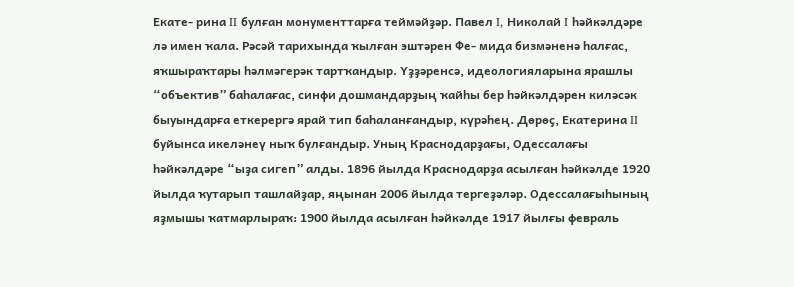Екате- рина II булған монументтарға теймәйҙәр. Павел I, Николай I һәйкәлдәре лә имен ҡала. Рәсәй тарихында ҡылған эштәрен Фе- мида бизмәненә һалғас, яҡшыраҡтары һәлмәгерәк тартҡандыр. Үҙҙәренсә, идеологияларына ярашлы “объектив” баһалағас, синфи дошмандарҙың ҡайһы бер һәйкәлдәрен киләсәк быуындарға еткерергә ярай тип баһаланғандыр, күрәһең. Дөрөҫ, Екатерина II буйынса икеләнеү ныҡ булғандыр. Уның Краснодарҙағы, Одессалағы һәйкәлдәре “ыҙа сигеп” алды. 1896 йылда Краснодарҙа асылған һәйкәлде 1920 йылда ҡутарып ташлайҙар, яңынан 2006 йылда тергеҙәләр. Одессалағыһының яҙмышы ҡатмарлыраҡ: 1900 йылда асылған һәйкәлде 1917 йылғы февраль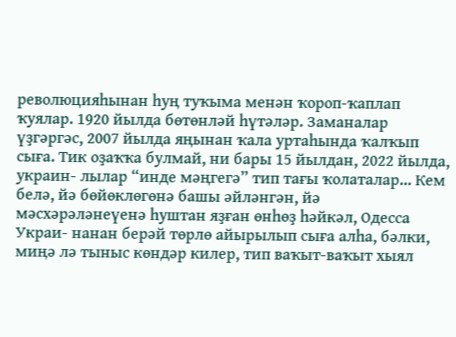революцияһынан һуң туҡыма менән ҡороп-ҡаплап ҡуялар. 1920 йылда бөтөнләй һүтәләр. Заманалар үҙгәргәс, 2007 йылда яңынан ҡала уртаһында ҡалҡып сыға. Тик оҙаҡҡа булмай, ни бары 15 йылдан, 2022 йылда, украин- лылар “инде мәңгегә” тип тағы ҡолаталар... Кем белә, йә бөйөклөгөнә башы әйләнгән, йә мәсхәрәләнеүенә һуштан яҙған өнһөҙ һәйкәл, Одесса Украи- нанан берәй төрлө айырылып сыға алһа, бәлки, миңә лә тыныс көндәр килер, тип ваҡыт-ваҡыт хыял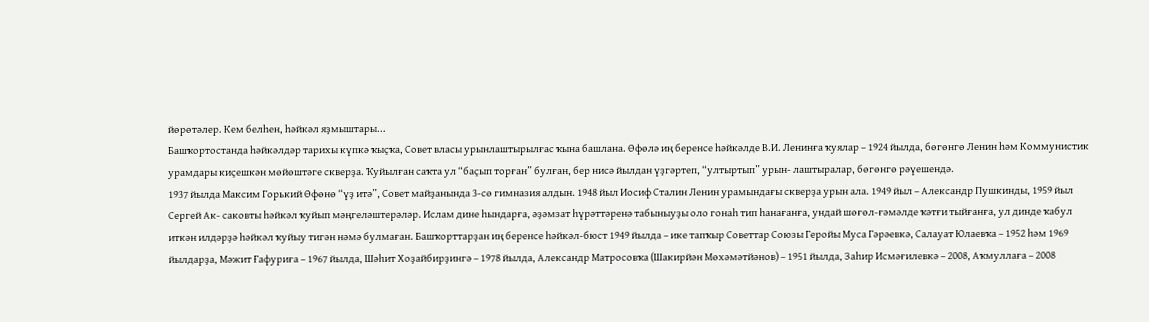йөрөтәлер. Кем белһен, һәйкәл яҙмыштары...
Башҡортостанда һәйкәлдәр тарихы күпкә ҡыҫҡа, Совет власы урынлаштырылғас ҡына башлана. Өфөлә иң беренсе һәйкәлде В.И. Ленинға ҡуялар – 1924 йылда, бөгөнгө Ленин һәм Коммунистик урамдары киҫешкән мөйөштәге скверҙа. Ҡуйылған саҡта ул “баҫып торған” булған, бер нисә йылдан үҙгәртеп, “ултыртып” урын- лаштыралар, бөгөнгө рәүешендә.
1937 йылда Максим Горький Өфөнө “үҙ итә”, Совет майҙанында 3-сө гимназия алдын. 1948 йыл Иосиф Сталин Ленин урамындағы скверҙа урын ала. 1949 йыл – Александр Пушкинды, 1959 йыл Сергей Ак- саковты һәйкәл ҡуйып мәңгеләштерәләр. Ислам дине һындарға, әҙәмзат һүрәттәренә табыныуҙы оло гонаһ тип һанағанға, ундай шөғөл-ғәмәлде ҡәтғи тыйғанға, ул динде ҡабул иткән илдәрҙә һәйкәл ҡуйыу тигән нәмә булмаған. Башҡорттарҙан иң беренсе һәйкәл-бюст 1949 йылда – ике тапҡыр Советтар Союзы Геройы Муса Гәрәевкә, Салауат Юлаевҡа – 1952 һәм 1969 йылдарҙа, Мәжит Ғафуриға – 1967 йылда, Шәһит Хоҙайбирҙингә – 1978 йылда, Александр Матросовҡа (Шакирйән Мөхәмәтйәнов) – 1951 йылда, Заһир Исмәғилевкә – 2008, Аҡмуллаға – 2008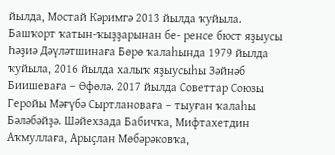йылда, Мостай Кәримгә 2013 йылда ҡуйыла. Башҡорт ҡатын-ҡыҙҙарынан бе- ренсе бюст яҙыусы Һәҙиә Дәүләтшинаға Бөрө ҡалаһында 1979 йылда ҡуйыла, 2016 йылда халыҡ яҙыусыһы Зәйнәб Биишеваға – Өфөлә. 2017 йылда Советтар Союзы Геройы Мәғүбә Сыртлановаға – тыуған ҡалаһы Бәләбәйҙә. Шәйехзада Бабичҡа, Мифтахетдин Аҡмуллаға, Арыҫлан Мөбәрәковҡа,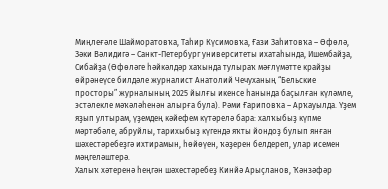Миңлеғәле Шайморатовҡа, Таһир Күсимовҡа, Ғази Заһитовҡа – Өфөлә, Зәки Вәлидигә – Санкт-Петербург университеты ихатаһында, Ишембайҙа, Сибайҙа (Өфөләге һәйкәлдәр хаҡында тулыраҡ мәғлүмәтте крайҙы өйрәнеүсе билдәле журналист Анатолий Чечуханың “Бельские просторы” журналының 2025 йылғы икенсе һанында баҫылған күләмле, эстәлекле мәҡәләһенән алырға була). Рәми Ғариповҡа – Арҡауылда. Үҙем яҙып ултырам, үҙемдең кәйефем күтәрелә бара: халҡыбыҙ күпме мәртәбәле, абруйлы, тарихыбыҙ күгендә яҡты йондоҙ булып янған шәхестәребеҙгә ихтирамын, һөйөүен, ҡәҙерен белдереп, улар исемен мәңгеләштерә.
Халыҡ хәтеренә һеңгән шәхестәребеҙ Кинйә Арыҫланов, Ҡәнзәфәр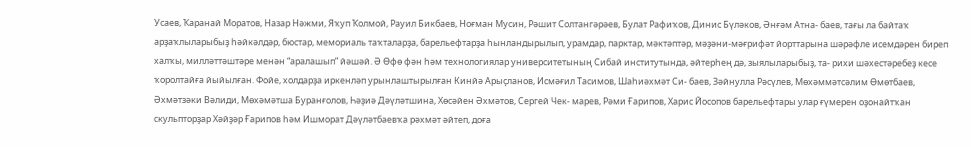Усаев, Ҡаранай Моратов, Назар Нәжми, Яҡуп Ҡолмой, Рауил Бикбаев, Ноғман Мусин, Рәшит Солтангәрәев, Булат Рафиҡов, Динис Бүләков, Әнғәм Атна- баев, тағы ла байтаҡ арҙаҡлыларыбыҙ һәйкәлдәр, бюстар, мемориаль таҡталарҙа, барельефтарҙа һынландырылып, урамдар, парктар, мәктәптәр, мәҙәни-мәғрифәт йорттарына шәрәфле исемдәрен биреп халҡы, милләттәштәре менән “аралашып” йәшәй. Ә Өфө фән һәм технологиялар университетының Сибай институтында, әйтерһең дә, зыялыларыбыҙ, та- рихи шәхестәребеҙ кесе ҡоролтайға йыйылған. Фойе, холдарҙа иркенләп урынлаштырылған Кинйә Арыҫланов, Исмәғил Тасимов, Шаһиәхмәт Си- баев, Зәйнулла Рәсүлев, Мөхәммәтсәлим Өмөтбаев, Әхмәтзәки Вәлиди, Мөхәмәтша Буранғолов, Һәҙиә Дәүләтшина, Хөсәйен Әхмәтов, Сергей Чек- марев, Рәми Ғарипов, Харис Йосопов барельефтары улар ғүмерен оҙонайтҡан скульпторҙар Хәйҙәр Ғарипов һәм Ишморат Дәүләтбаевҡа рәхмәт әйтеп, доға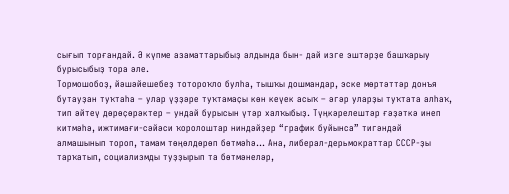сығып торғандай. Ә күпме азаматтарыбыҙ алдында бын- дай изге эштәрҙе башҡарыу бурысыбыҙ тора әле.
Тормошобоҙ, йәшәйешебеҙ тотороҡло булһа, тышҡы дошмандар, эске мөртәттәр донъя бутауҙан туҡтаһа – улар үҙҙәре туҡтамаҫы көн кеүек асыҡ – әгәр уларҙы туҡтата алһаҡ, тип әйтеү дөрөҫөрәктер – ундай бурысын үтәр халҡыбыҙ. Түңкәрелештәр ғәҙәткә инеп китмәһә, ижтимағи-сәйәси ҡоролоштар ниндәйҙер “график буйынса” тигәндәй алмашынып тороп, тамам төңөлдөрөп бөтмәһә... Ана, либерал-дерьмократтар СССР-ҙы тарҡатып, социализмды туҙҙырып та бөтмәнеләр,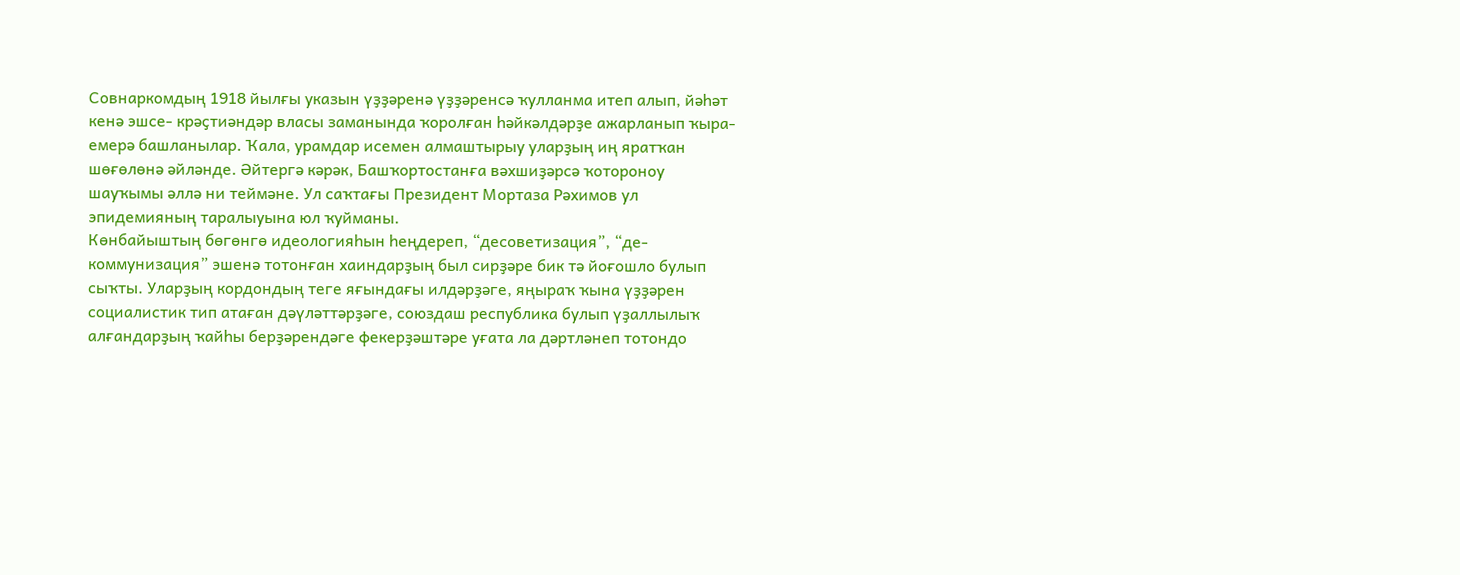Совнаркомдың 1918 йылғы указын үҙҙәренә үҙҙәренсә ҡулланма итеп алып, йәһәт кенә эшсе- крәҫтиәндәр власы заманында ҡоролған һәйкәлдәрҙе ажарланып ҡыра- емерә башланылар. Ҡала, урамдар исемен алмаштырыу уларҙың иң яратҡан шөғөлөнә әйләнде. Әйтергә кәрәк, Башҡортостанға вәхшиҙәрсә ҡотороноу шауҡымы әллә ни теймәне. Ул саҡтағы Президент Мортаза Рәхимов ул эпидемияның таралыуына юл ҡуйманы.
Көнбайыштың бөгөнгө идеологияһын һеңдереп, “десоветизация”, “де- коммунизация” эшенә тотонған хаиндарҙың был сирҙәре бик тә йоғошло булып сыҡты. Уларҙың кордондың теге яғындағы илдәрҙәге, яңыраҡ ҡына үҙҙәрен социалистик тип атаған дәүләттәрҙәге, союздаш республика булып үҙаллылыҡ алғандарҙың ҡайһы берҙәрендәге фекерҙәштәре уғата ла дәртләнеп тотондо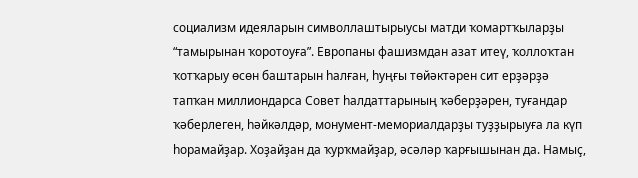социализм идеяларын символлаштырыусы матди ҡомартҡыларҙы “тамырынан ҡоротоуға”. Европаны фашизмдан азат итеү, ҡоллоҡтан ҡотҡарыу өсөн баштарын һалған, һуңғы төйәктәрен сит ерҙәрҙә тапҡан миллиондарса Совет һалдаттарының ҡәберҙәрен, туғандар ҡәберлеген, һәйкәлдәр, монумент-мемориалдарҙы туҙҙырыуға ла күп һорамайҙар. Хоҙайҙан да ҡурҡмайҙар, әсәләр ҡарғышынан да. Намыҫ,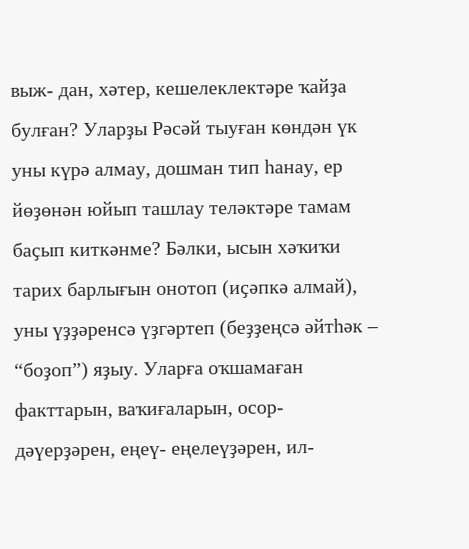выж- дан, хәтер, кешелеклектәре ҡайҙа булған? Уларҙы Рәсәй тыуған көндән үк уны күрә алмау, дошман тип һанау, ер йөҙөнән юйып ташлау теләктәре тамам баҫып киткәнме? Бәлки, ысын хәҡиҡи тарих барлығын онотоп (иҫәпкә алмай), уны үҙҙәренсә үҙгәртеп (беҙҙеңсә әйтһәк – “боҙоп”) яҙыу. Уларға оҡшамаған факттарын, ваҡиғаларын, осор-дәүерҙәрен, еңеү- еңелеүҙәрен, ил-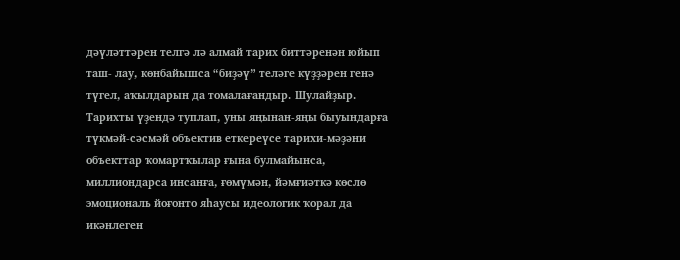дәүләттәрен телгә лә алмай тарих биттәренән юйып таш- лау, көнбайышса “биҙәү” теләге күҙҙәрен генә түгел, аҡылдарын да томалағандыр. Шулайҙыр. Тарихты үҙендә туплап, уны яңынан-яңы быуындарға түкмәй-сәсмәй объектив еткереүсе тарихи-мәҙәни объекттар ҡомартҡылар ғына булмайынса, миллиондарса инсанға, ғөмүмән, йәмғиәткә көслө эмоциональ йоғонто яһаусы идеологик ҡорал да икәнлеген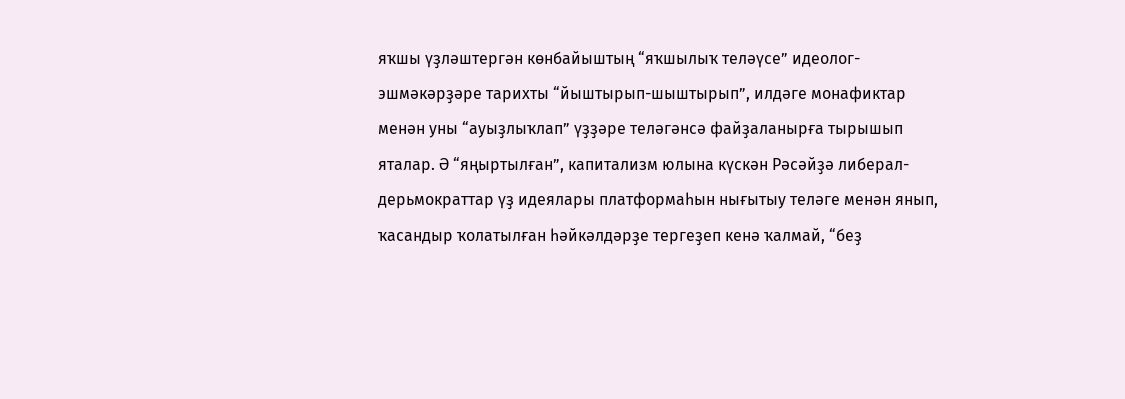яҡшы үҙләштергән көнбайыштың “яҡшылыҡ теләүсе” идеолог- эшмәкәрҙәре тарихты “йыштырып-шыштырып”, илдәге монафиктар менән уны “ауыҙлыҡлап” үҙҙәре теләгәнсә файҙаланырға тырышып яталар. Ә “яңыртылған”, капитализм юлына күскән Рәсәйҙә либерал-дерьмократтар үҙ идеялары платформаһын нығытыу теләге менән янып, ҡасандыр ҡолатылған һәйкәлдәрҙе тергеҙеп кенә ҡалмай, “беҙ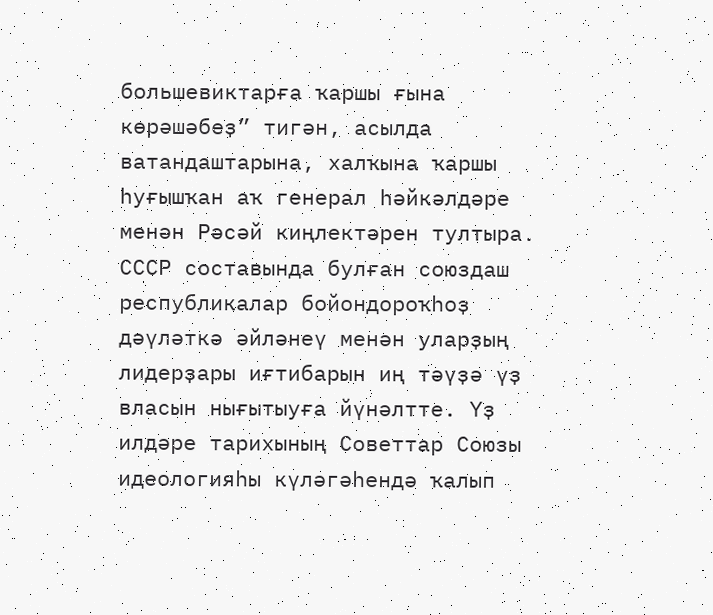большевиктарға ҡаршы ғына көрәшәбеҙ” тигән, асылда ватандаштарына, халҡына ҡаршы һуғышҡан аҡ генерал һәйкәлдәре менән Рәсәй киңлектәрен тултыра.
СССР составында булған союздаш республикалар бойондороҡһоҙ дәүләткә әйләнеү менән уларҙың лидерҙары иғтибарын иң тәүҙә үҙ власын нығытыуға йүнәлтте. Үҙ илдәре тарихының Советтар Союзы идеологияһы күләгәһендә ҡалып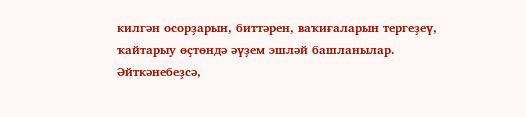килгән осорҙарын, биттәрен, ваҡиғаларын тергеҙеү, ҡайтарыу өҫтөндә әүҙем эшләй башланылар. Әйткәнебеҙсә,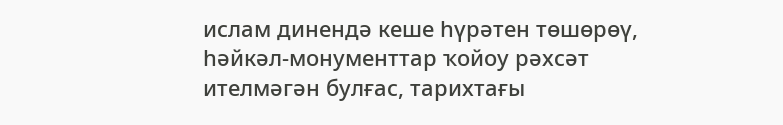ислам динендә кеше һүрәтен төшөрөү, һәйкәл-монументтар ҡойоу рәхсәт ителмәгән булғас, тарихтағы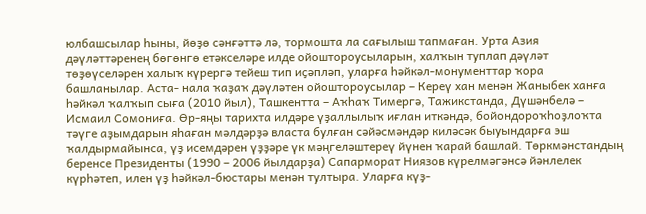юлбашсылар һыны, йөҙө сәнғәттә лә, тормошта ла сағылыш тапмаған. Урта Азия дәүләттәренең бөгөнгө етәкселәре илде ойоштороусыларын, халҡын туплап дәүләт төҙөүселәрен халыҡ күрергә тейеш тип иҫәпләп, уларға һәйкәл-монументтар ҡора башланылар. Аста- нала ҡаҙаҡ дәүләтен ойоштороусылар – Кереү хан менән Жаныбек ханға һәйкәл ҡалҡып сыға (2010 йыл), Ташкентта – Аҡһаҡ Тимергә, Тажикстанда, Дүшәнбелә – Исмаил Сомониға. Өр-яңы тарихта илдәре үҙаллылыҡ иғлан иткәндә, бойондороҡһоҙлоҡта тәүге аҙымдарын яһаған мәлдәрҙә власта булған сәйәсмәндәр киләсәк быуындарға эш ҡалдырмайынса, үҙ исемдәрен үҙҙәре үк мәңгеләштереү йүнен ҡарай башлай. Төркмәнстандың беренсе Президенты (1990 – 2006 йылдарҙа) Сапарморат Ниязов күрелмәгәнсә йәнлелек күрһәтеп, илен үҙ һәйкәл-бюстары менән тултыра. Уларға күҙ-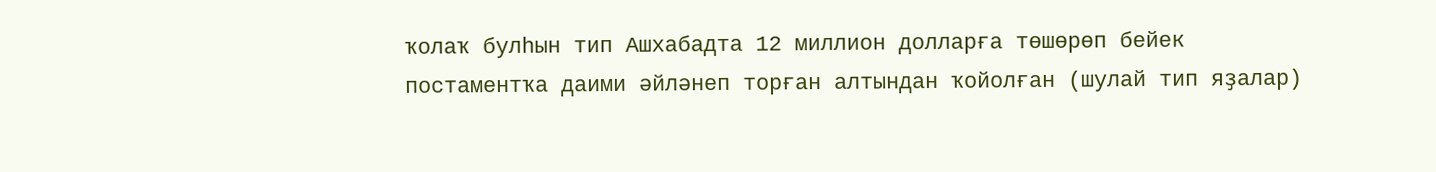ҡолаҡ булһын тип Ашхабадта 12 миллион долларға төшөрөп бейек постаментҡа даими әйләнеп торған алтындан ҡойолған (шулай тип яҙалар)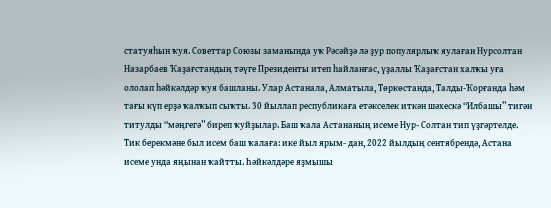статуяһын ҡуя. Советтар Союзы заманында уҡ Рәсәйҙә лә ҙур популярлыҡ яулаған Нурсолтан Назарбаев Ҡаҙағстандың тәүге Президенты итеп һайланғас, үҙаллы Ҡаҙағстан халҡы уға ололап һәйкәлдәр ҡуя башланы. Улар Астанала, Алматыла, Төркөстанда, Талды-Ҡорғанда һәм тағы күп ерҙә ҡалҡып сыҡты. 30 йыллап республикаға етәкселек иткән шәхескә “Илбашы” тигән титулды “мәңгегә” биреп ҡуйҙылар. Баш ҡала Астананың исеме Нур- Солтан тип үҙгәртелде. Тик берекмәне был исем баш ҡалаға: ике йыл ярым- дан, 2022 йылдың сентябрендә, Астана исеме унда яңынан ҡайтты. Һәйкәлдәре яҙмышы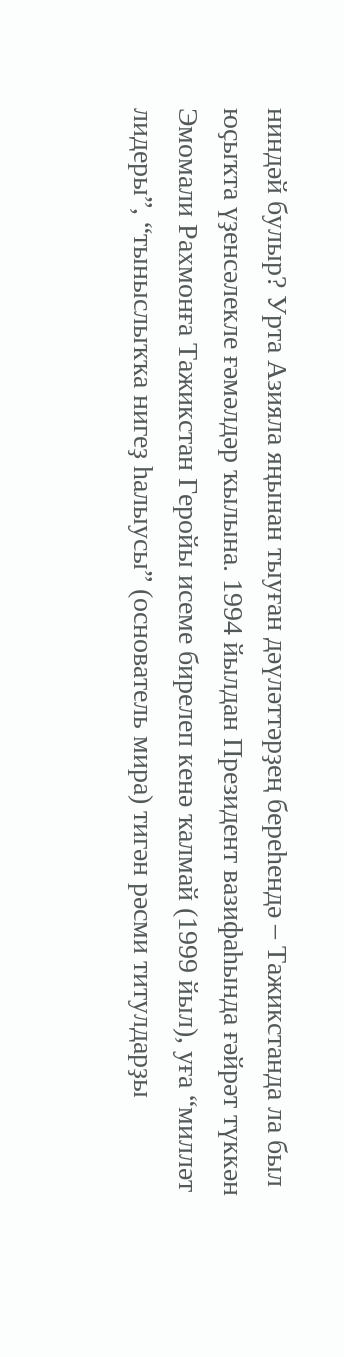ниндәй булыр? Урта Азияла яңынан тыуған дәүләттәрҙең береһендә – Тажикстанда ла был юҫыҡта үҙенсәлекле ғәмәлдәр ҡылына. 1994 йылдан Президент вазифаһында ғәйрәт түккән Эмомали Рахмонға Тажикстан Геройы исеме бирелеп кенә ҡалмай (1999 йыл), уға “милләт лидеры”, “тыныслыҡҡа нигеҙ һалыусы” (основатель мира) тигән рәсми титулдарҙы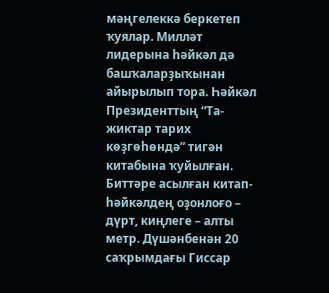мәңгелеккә беркетеп ҡуялар. Милләт лидерына һәйкәл дә башҡаларҙыҡынан айырылып тора. Һәйкәл Президенттың “Та- жиктар тарих көҙгөһөндә” тигән китабына ҡуйылған. Биттәре асылған китап-һәйкәлдең оҙонлоғо – дүрт, киңлеге – алты метр. Дүшәнбенән 20 саҡрымдағы Гиссар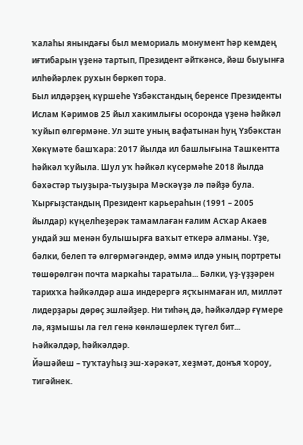ҡалаһы янындағы был мемориаль монумент һәр кемдең иғтибарын үҙенә тартып, Президент әйткәнсә, йәш быуынға илһөйәрлек рухын бөркөп тора.
Был илдәрҙең күршеһе Үзбәкстандың беренсе Президенты Ислам Кәримов 25 йыл хакимлығы осоронда үҙенә һәйкәл ҡуйып өлгөрмәне. Ул эште уның вафатынан һуң Үзбәкстан Хөкүмәте башҡара: 2017 йылда ил башлығына Ташкентта һәйкәл ҡуйыла. Шул уҡ һәйкәл күсермәһе 2018 йылда бәхәстәр тыуҙыра-тыуҙыра Мәскәүҙә лә пәйҙә була. Ҡырғыҙстандың Президент карьераһын (1991 – 2005 йылдар) күңелһеҙерәк тамамлаған ғалим Асҡар Акаев ундай эш менән булышырға ваҡыт еткерә алманы. Үҙе, бәлки, белеп тә өлгөрмәгәндер, әммә илдә уның портреты төшөрөлгән почта маркаһы таратыла... Бәлки, үҙ-үҙҙәрен тарихҡа һәйкәлдәр аша индерергә яҫҡынмаған ил, милләт лидерҙары дөрөҫ эшләйҙер. Ни тиһәң дә, һәйкәлдәр ғүмере лә, яҙмышы ла гел генә көнләшерлек түгел бит... Һәйкәлдәр, һәйкәлдәр.
Йәшәйеш – туҡтауһыҙ эш-хәрәкәт, хеҙмәт, донъя ҡороу, тигәйнек.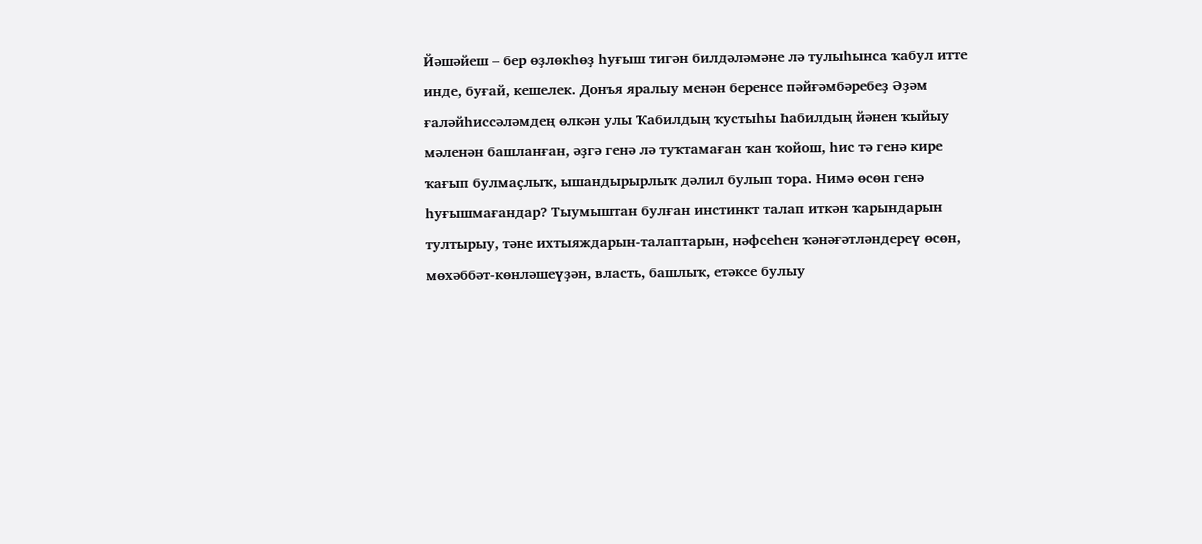Йәшәйеш – бер өҙлөкһөҙ һуғыш тигән билдәләмәне лә тулыһынса ҡабул итте инде, буғай, кешелек. Донъя яралыу менән беренсе пәйғәмбәребеҙ Әҙәм ғаләйһиссәләмдең өлкән улы Ҡабилдың ҡустыһы Һабилдың йәнен ҡыйыу мәленән башланған, әҙгә генә лә туҡтамаған ҡан ҡойош, һис тә генә кире ҡағып булмаҫлыҡ, ышандырырлыҡ дәлил булып тора. Нимә өсөн генә һуғышмағандар? Тыумыштан булған инстинкт талап иткән ҡарындарын тултырыу, тәне ихтыяждарын-талаптарын, нәфсеһен ҡәнәғәтләндереү өсөн, мөхәббәт-көнләшеүҙән, власть, башлыҡ, етәксе булыу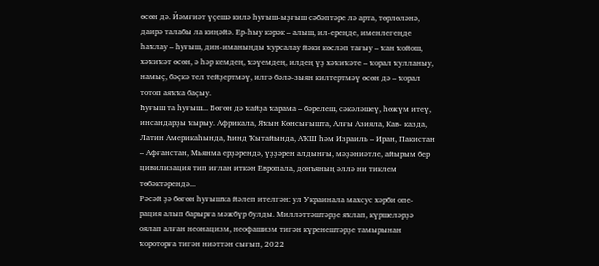өсөн дә. Йәмғиәт үҫешә килә һуғыш-ыҙғыш сәбәптәре лә арта, төрлөләнә, даирә талабы ла киңәйә. Ер-һыу кәрәк – алыш, ил-ереңде, именлегеңде һаҡлау – һуғыш, дин-иманыңды ҡурсалау йәки көсләп тағыу – ҡан ҡойош, хәҡиҡәт өсөн, ә һәр кемдең, ҡәүемдең, илдең үҙ хәҡиҡәте – ҡорал ҡулланыу, намыҫ, бәҫкә тел тейҙертмәү, илгә бәлә-зыян килтертмәү өсөн дә – ҡорал тотоп аяҡҡа баҫыу.
Һуғыш та һуғыш... Бөгөн дә ҡайҙа ҡарама – бәрелеш, сәкәләшеү, һөжүм итеү, инсандарҙы ҡырыу. Африкала, Яҡын Көнсығышта, Алғы Азияла, Кав- казда, Латин Америкаһында, Һинд Ҡытайында, АҠШ һәм Израиль – Иран, Пакистан – Афғанстан, Мьянма ерҙәрендә, үҙҙәрен алдынғы, мәҙәниәтле, айырым бер цивилизация тип иғлан иткән Европала, донъяның әллә ни тиклем төбәктәрендә...
Рәсәй ҙә бөгөн һуғышҡа йәлеп ителгән: ул Украинала махсус хәрби опе- рация алып барырға мәжбүр булды. Милләттәштәрҙе яҡлап, күршеләрҙә оялап алған неонацизм, неофашизм тигән күренештәрҙе тамырынан ҡороторға тигән ниәттән сығып, 2022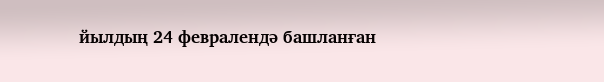йылдың 24 февралендә башланған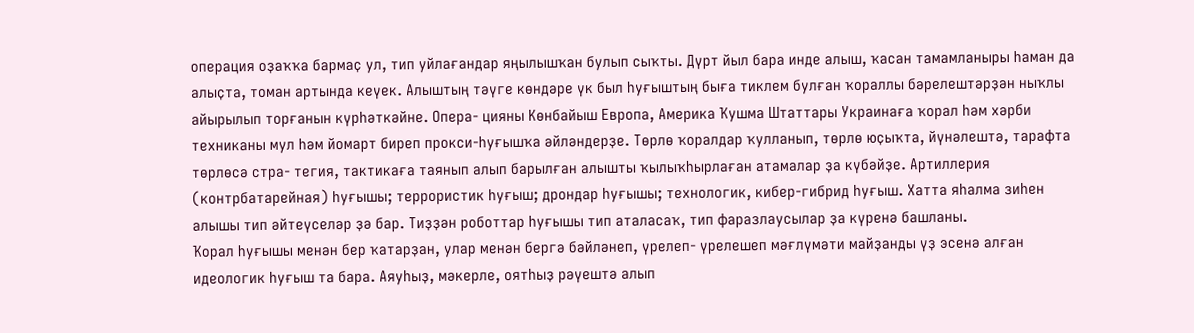операция оҙаҡҡа бармаҫ ул, тип уйлағандар яңылышҡан булып сыҡты. Дүрт йыл бара инде алыш, ҡасан тамамланыры һаман да алыҫта, томан артында кеүек. Алыштың тәүге көндәре үк был һуғыштың быға тиклем булған ҡораллы бәрелештәрҙән ныҡлы айырылып торғанын күрһәткәйне. Опера- цияны Көнбайыш Европа, Америка Ҡушма Штаттары Украинаға ҡорал һәм хәрби техниканы мул һәм йомарт биреп прокси-һуғышҡа әйләндерҙе. Төрлө ҡоралдар ҡулланып, төрлө юҫыҡта, йүнәлештә, тарафта төрлөсә стра- тегия, тактикаға таянып алып барылған алышты ҡылыҡһырлаған атамалар ҙа күбәйҙе. Артиллерия (контрбатарейная) һуғышы; террористик һуғыш; дрондар һуғышы; технологик, кибер-гибрид һуғыш. Хатта яһалма зиһен алышы тип әйтеүселәр ҙә бар. Тиҙҙән роботтар һуғышы тип аталасаҡ, тип фаразлаусылар ҙа күренә башланы.
Ҡорал һуғышы менән бер ҡатарҙан, улар менән бергә бәйләнеп, үрелеп- үрелешеп мәғлүмәти майҙанды үҙ эсенә алған идеологик һуғыш та бара. Аяуһыҙ, мәкерле, оятһыҙ рәүештә алып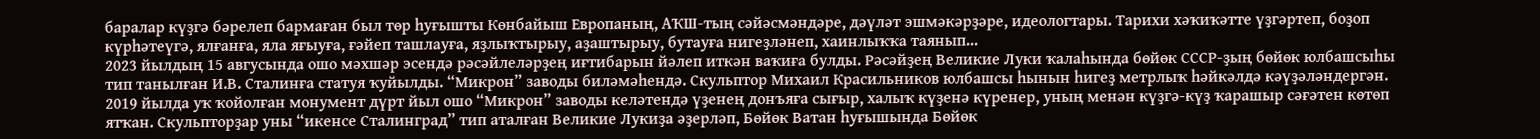баралар күҙгә бәрелеп бармаған был төр һуғышты Көнбайыш Европаның, АҠШ-тың сәйәсмәндәре, дәүләт эшмәкәрҙәре, идеологтары. Тарихи хәҡиҡәтте үҙгәртеп, боҙоп күрһәтеүгә, ялғанға, яла яғыуға, ғәйеп ташлауға, яҙлыҡтырыу, аҙаштырыу, бутауға нигеҙләнеп, хаинлыҡҡа таянып...
2023 йылдың 15 авгусында ошо мәхшәр эсендә рәсәйлеләрҙең иғтибарын йәлеп иткән ваҡиға булды. Рәсәйҙең Великие Луки ҡалаһында бөйөк СССР-ҙың бөйөк юлбашсыһы тип танылған И.В. Сталинға статуя ҡуйылды. “Микрон” заводы биләмәһендә. Скульптор Михаил Красильников юлбашсы һынын һигеҙ метрлыҡ һәйкәлдә кәүҙәләндергән. 2019 йылда уҡ ҡойолған монумент дүрт йыл ошо “Микрон” заводы келәтендә үҙенең донъяға сығыр, халыҡ күҙенә күренер, уның менән күҙгә-күҙ ҡарашыр сәғәтен көтөп ятҡан. Скульпторҙар уны “икенсе Сталинград” тип аталған Великие Лукиҙа әҙерләп, Бөйөк Ватан һуғышында Бөйөк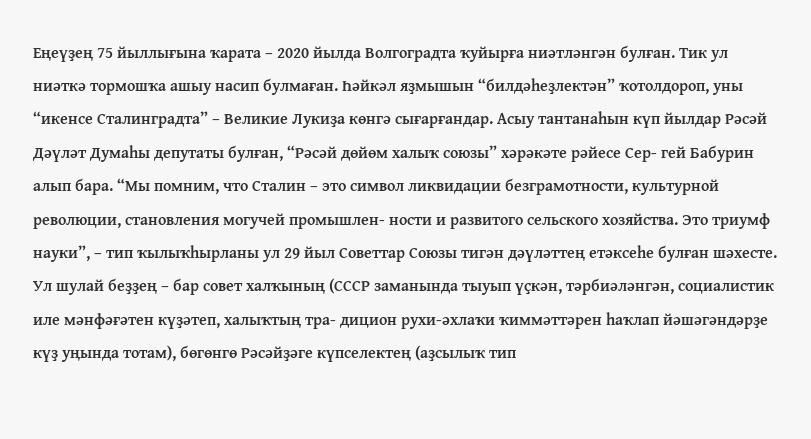Еңеүҙең 75 йыллығына ҡарата – 2020 йылда Волгоградта ҡуйырға ниәтләнгән булған. Тик ул ниәткә тормошҡа ашыу насип булмаған. Һәйкәл яҙмышын “билдәһеҙлектән” ҡотолдороп, уны “икенсе Сталинградта” – Великие Лукиҙа көнгә сығарғандар. Асыу тантанаһын күп йылдар Рәсәй Дәүләт Думаһы депутаты булған, “Рәсәй дөйөм халыҡ союзы” хәрәкәте рәйесе Сер- гей Бабурин алып бара. “Мы помним, что Сталин – это символ ликвидации безграмотности, культурной революции, становления могучей промышлен- ности и развитого сельского хозяйства. Это триумф науки”, – тип ҡылыҡһырланы ул 29 йыл Советтар Союзы тигән дәүләттең етәксеһе булған шәхесте. Ул шулай беҙҙең – бар совет халҡының (СССР заманында тыуып үҫкән, тәрбиәләнгән, социалистик иле мәнфәғәтен күҙәтеп, халыҡтың тра- дицион рухи-әхлаҡи ҡиммәттәрен һаҡлап йәшәгәндәрҙе күҙ уңында тотам), бөгөнгө Рәсәйҙәге күпселектең (аҙсылыҡ тип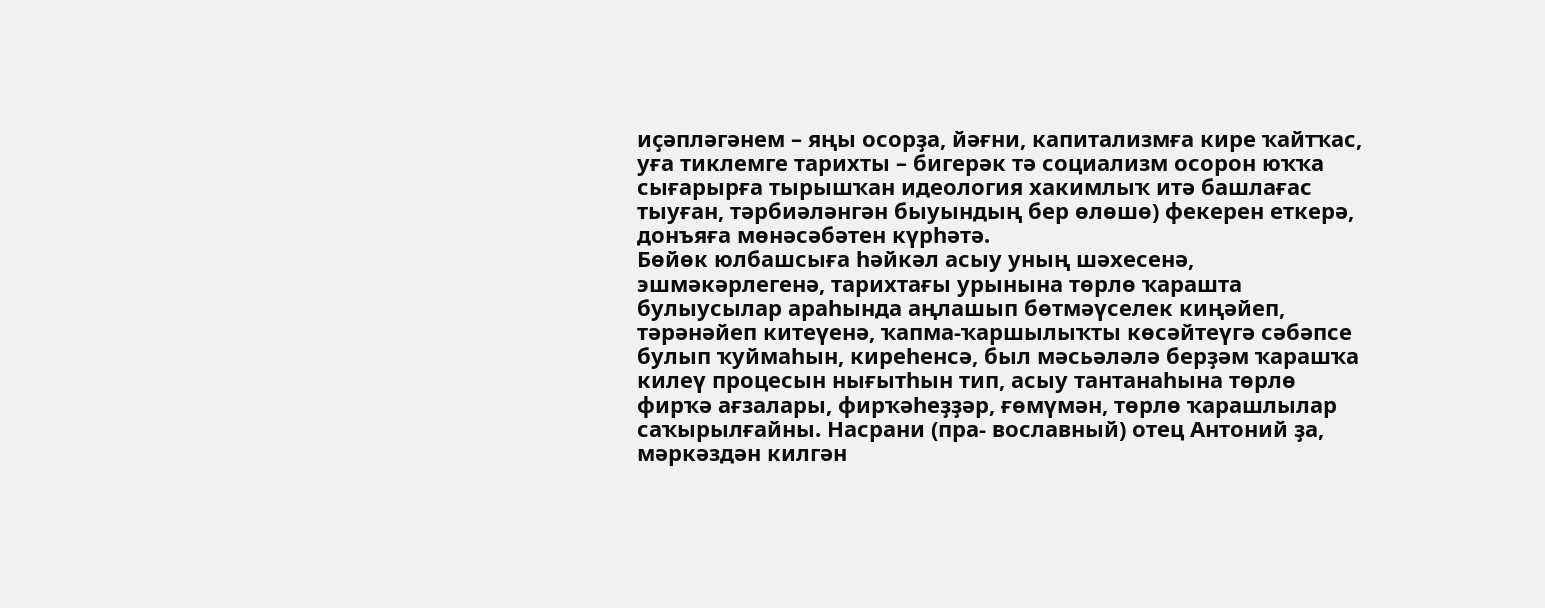иҫәпләгәнем – яңы осорҙа, йәғни, капитализмға кире ҡайтҡас, уға тиклемге тарихты – бигерәк тә социализм осорон юҡҡа сығарырға тырышҡан идеология хакимлыҡ итә башлағас тыуған, тәрбиәләнгән быуындың бер өлөшө) фекерен еткерә, донъяға мөнәсәбәтен күрһәтә.
Бөйөк юлбашсыға һәйкәл асыу уның шәхесенә, эшмәкәрлегенә, тарихтағы урынына төрлө ҡарашта булыусылар араһында аңлашып бөтмәүселек киңәйеп, тәрәнәйеп китеүенә, ҡапма-ҡаршылыҡты көсәйтеүгә сәбәпсе булып ҡуймаһын, киреһенсә, был мәсьәләлә берҙәм ҡарашҡа килеү процесын нығытһын тип, асыу тантанаһына төрлө фирҡә ағзалары, фирҡәһеҙҙәр, ғөмүмән, төрлө ҡарашлылар саҡырылғайны. Насрани (пра- вославный) отец Антоний ҙа, мәркәздән килгән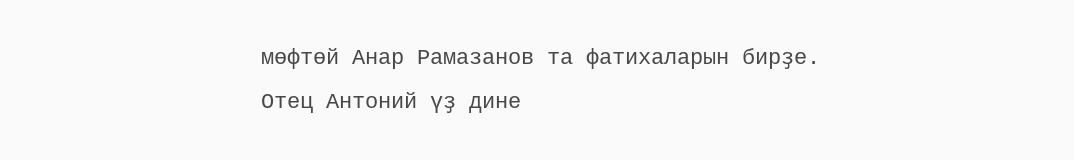мөфтөй Анар Рамазанов та фатихаларын бирҙе. Отец Антоний үҙ дине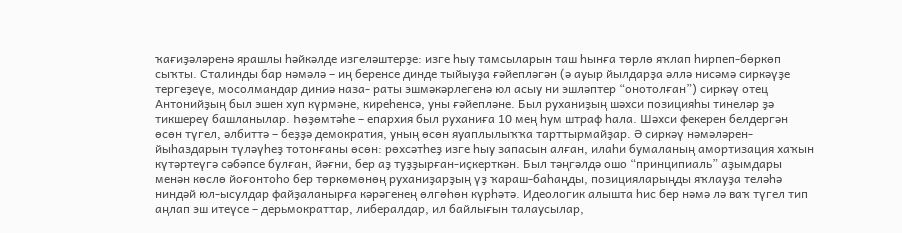ҡағиҙәләренә ярашлы һәйкәлде изгеләштерҙе: изге һыу тамсыларын таш һынға төрлө яҡлап һирпеп-бөркөп сыҡты. Сталинды бар нәмәлә – иң беренсе динде тыйыуҙа ғәйепләгән (ә ауыр йылдарҙа әллә нисәмә сиркәүҙе тергеҙеүе, мосолмандар диниә наза- раты эшмәкәрлегенә юл асыу ни эшләптер “онотолған”) сиркәү отец Антонийҙың был эшен хуп күрмәне, киреһенсә, уны ғәйепләне. Был руханиҙың шәхси позицияһы тинеләр ҙә тикшереү башланылар. Һөҙөмтәһе – епархия был руханиға 10 мең һум штраф һала. Шәхси фекерен белдергән өсөн түгел, әлбиттә – беҙҙә демократия, уның өсөн яуаплылыҡҡа тарттырмайҙар. Ә сиркәү нәмәләрен-йыһаздарын түләүһеҙ тотонғаны өсөн: рөхсәтһеҙ изге һыу запасын алған, илаһи бумаланың амортизация хаҡын күтәртеүгә сәбәпсе булған, йәғни, бер аҙ туҙҙырған-иҫкерткән. Был тәңгәлдә ошо “принципиаль” аҙымдары менән көслө йоғонтоһо бер төркөмөнөң руханиҙарҙың үҙ ҡараш-баһаңды, позицияларыңды яҡлауҙа теләһә ниндәй юл-ысулдар файҙаланырға кәрәгенең өлгөһөн күрһәтә. Идеологик алышта һис бер нәмә лә ваҡ түгел тип аңлап эш итеүсе – дерьмократтар, либералдар, ил байлығын талаусылар,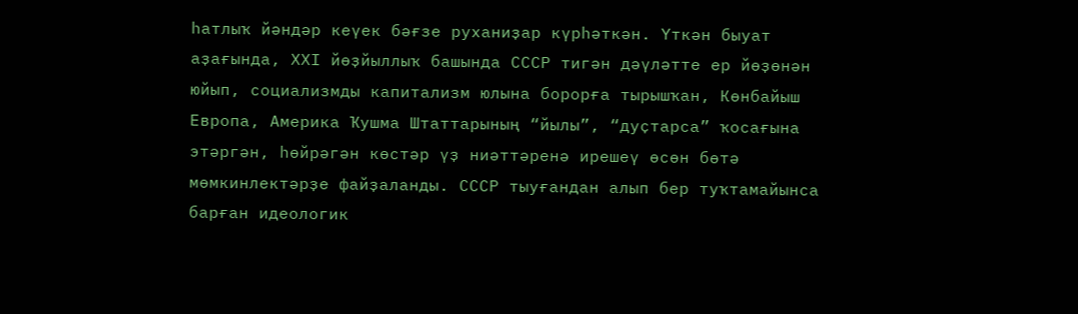һатлыҡ йәндәр кеүек бәғзе руханиҙар күрһәткән. Үткән быуат аҙағында, ХХI йөҙйыллыҡ башында СССР тигән дәүләтте ер йөҙөнән юйып, социализмды капитализм юлына борорға тырышҡан, Көнбайыш Европа, Америка Ҡушма Штаттарының “йылы”, “дуҫтарса” ҡосағына этәргән, һөйрәгән көстәр үҙ ниәттәренә ирешеү өсөн бөтә мөмкинлектәрҙе файҙаланды. СССР тыуғандан алып бер туҡтамайынса барған идеологик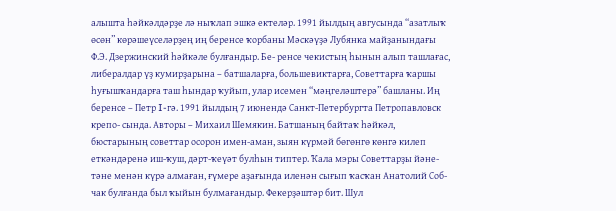алышта һәйкәлдәрҙе лә ныҡлап эшкә ектеләр. 1991 йылдың авгусында “азатлыҡ өсөн” көрәшеүселәрҙең иң беренсе ҡорбаны Мәскәүҙә Лубянка майҙанындағы Ф.Э. Дзержинский һәйкәле булғандыр. Бе- ренсе чекистың һынын алып ташлағас, либералдар үҙ кумирҙарына – батшаларға, большевиктарға, Советтарға ҡаршы һуғышҡандарға таш һындар ҡуйып, улар исемен “мәңгеләштерә” башланы. Иң беренсе – Петр I-гә. 1991 йылдың 7 июнендә Санкт-Петербургта Петропавловск крепо- сында. Авторы – Михаил Шемякин. Батшаның байтаҡ һәйкәл, бюстарының советтар осорон имен-аман, зыян күрмәй бөгөнгө көнгә килеп еткәндәренә иш-ҡуш, дәрт-ҡеүәт булһын типтер. Ҡала мэры Советтарҙы йәне-тәне менән күрә алмаған, ғүмере аҙағында иленән сығып ҡасҡан Анатолий Соб- чак булғанда был ҡыйын булмағандыр. Фекерҙәштәр бит. Шул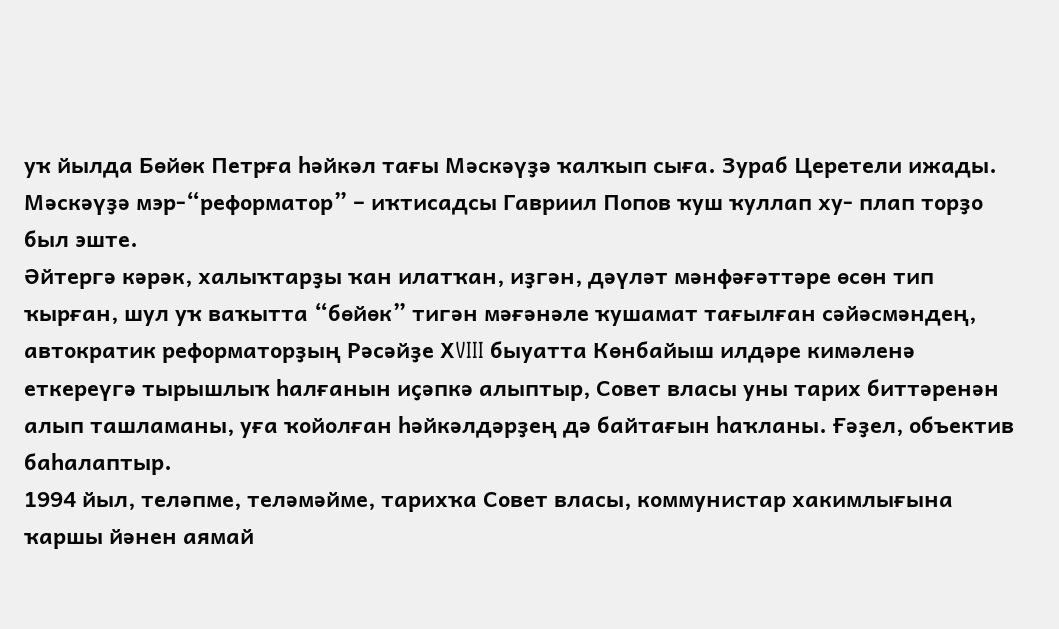уҡ йылда Бөйөк Петрға һәйкәл тағы Мәскәүҙә ҡалҡып сыға. Зураб Церетели ижады. Мәскәүҙә мэр-“реформатор” – иҡтисадсы Гавриил Попов ҡуш ҡуллап ху- плап торҙо был эште.
Әйтергә кәрәк, халыҡтарҙы ҡан илатҡан, иҙгән, дәүләт мәнфәғәттәре өсөн тип ҡырған, шул уҡ ваҡытта “бөйөк” тигән мәғәнәле ҡушамат тағылған сәйәсмәндең, автократик реформаторҙың Рәсәйҙе ХVIII быуатта Көнбайыш илдәре кимәленә еткереүгә тырышлыҡ һалғанын иҫәпкә алыптыр, Совет власы уны тарих биттәренән алып ташламаны, уға ҡойолған һәйкәлдәрҙең дә байтағын һаҡланы. Ғәҙел, объектив баһалаптыр.
1994 йыл, теләпме, теләмәйме, тарихҡа Совет власы, коммунистар хакимлығына ҡаршы йәнен аямай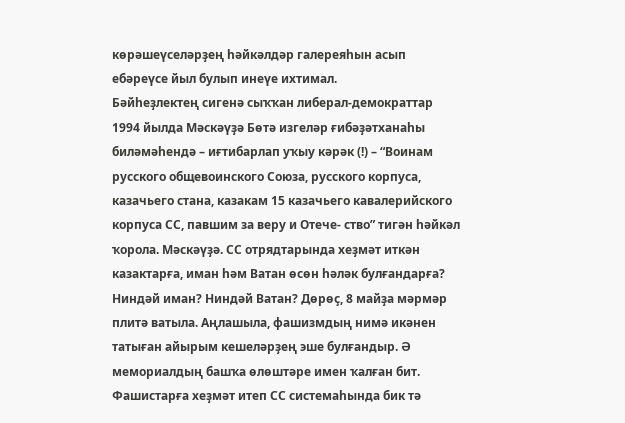көрәшеүселәрҙең һәйкәлдәр галереяһын асып ебәреүсе йыл булып инеүе ихтимал.
Бәйһеҙлектең сигенә сыҡҡан либерал-демократтар 1994 йылда Мәскәүҙә Бөтә изгеләр ғибәҙәтханаһы биләмәһендә – иғтибарлап уҡыу кәрәк (!) – “Воинам русского общевоинского Союза, русского корпуса, казачьего стана, казакам 15 казачьего кавалерийского корпуса СС, павшим за веру и Отече- ство” тигән һәйкәл ҡорола. Мәскәүҙә. СС отрядтарында хеҙмәт иткән казактарға, иман һәм Ватан өсөн һәләк булғандарға? Ниндәй иман? Ниндәй Ватан? Дөрөҫ, 8 майҙа мәрмәр плитә ватыла. Аңлашыла, фашизмдың нимә икәнен татыған айырым кешеләрҙең эше булғандыр. Ә мемориалдың башҡа өлөштәре имен ҡалған бит. Фашистарға хеҙмәт итеп СС системаһында бик тә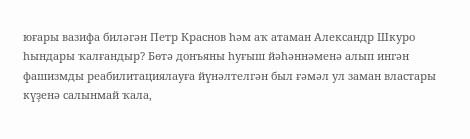юғары вазифа биләгән Петр Краснов һәм аҡ атаман Александр Шкуро һындары ҡалғандыр? Бөтә донъяны һуғыш йәһәннәменә алып ингән фашизмды реабилитациялауға йүнәлтелгән был ғәмәл ул заман властары күҙенә салынмай ҡала,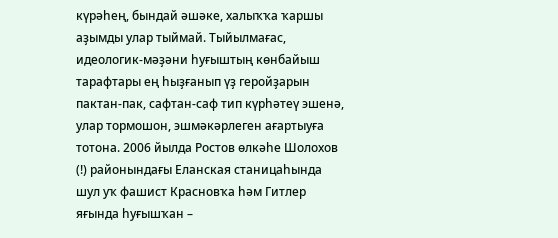күрәһең, бындай әшәке, халыҡҡа ҡаршы аҙымды улар тыймай. Тыйылмағас, идеологик-мәҙәни һуғыштың көнбайыш тарафтары ең һыҙғанып үҙ геройҙарын пактан-пак, сафтан-саф тип күрһәтеү эшенә, улар тормошон, эшмәкәрлеген ағартыуға тотона. 2006 йылда Ростов өлкәһе Шолохов (!) районындағы Еланская станицаһында шул уҡ фашист Красновҡа һәм Гитлер яғында һуғышҡан –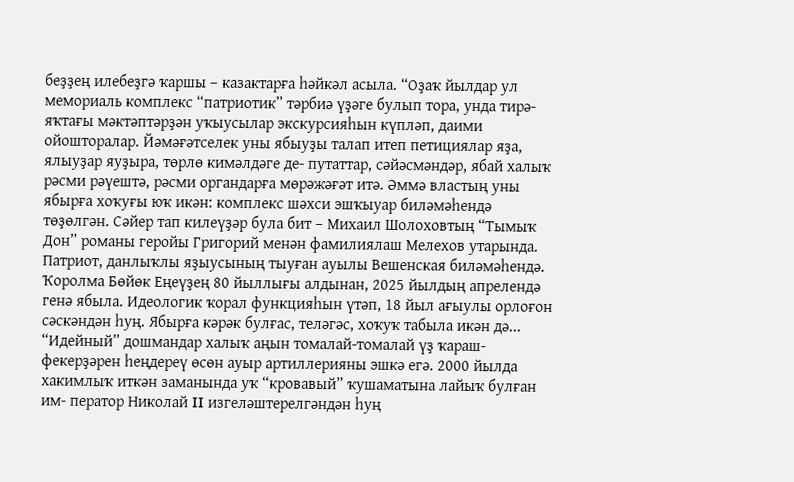беҙҙең илебеҙгә ҡаршы – казактарға һәйкәл асыла. “Оҙаҡ йылдар ул мемориаль комплекс “патриотик” тәрбиә үҙәге булып тора, унда тирә-яҡтағы мәктәптәрҙән уҡыусылар экскурсияһын күпләп, даими ойошторалар. Йәмәғәтселек уны ябыуҙы талап итеп петициялар яҙа, ялыуҙар яуҙыра, төрлө кимәлдәге де- путаттар, сәйәсмәндәр, ябай халыҡ рәсми рәүештә, рәсми органдарға мөрәжәғәт итә. Әммә властың уны ябырға хоҡуғы юҡ икән: комплекс шәхси эшҡыуар биләмәһендә төҙөлгән. Сәйер тап килеүҙәр була бит – Михаил Шолоховтың “Тымыҡ Дон” романы геройы Григорий менән фамилиялаш Мелехов утарында. Патриот, данлыҡлы яҙыусының тыуған ауылы Вешенская биләмәһендә. Ҡоролма Бөйөк Еңеүҙең 80 йыллығы алдынан, 2025 йылдың апрелендә генә ябыла. Идеологик ҡорал функцияһын үтәп, 18 йыл ағыулы орлоғон сәскәндән һуң. Ябырға кәрәк булғас, теләгәс, хоҡуҡ табыла икән дә...
“Идейный” дошмандар халыҡ аңын томалай-томалай үҙ ҡараш- фекерҙәрен һеңдереү өсөн ауыр артиллерияны эшкә егә. 2000 йылда хакимлыҡ иткән заманында уҡ “кровавый” ҡушаматына лайыҡ булған им- ператор Николай II изгеләштерелгәндән һуң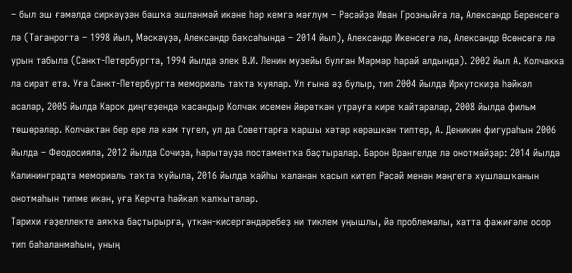– был эш ғәмәлдә сиркәүҙән башҡа эшләнмәй икәне һәр кемгә мәғлүм – Рәсәйҙә Иван Грозныйға ла, Александр Беренсегә лә (Таганрогта – 1998 йыл, Мәскәүҙә, Александр баҡсаһында – 2014 йыл), Александр Икенсегә лә, Александр Өсөнсөгә лә урын табыла (Санкт-Петербургта, 1994 йылда элек В.И. Ленин музейы булған Мәрмәр һарай алдында). 2002 йыл А. Колчакка ла сират етә. Уға Санкт-Петербургта мемориаль таҡта ҡуялар. Ул ғына әҙ булыр, тип 2004 йылда Иркутскиҙа һәйкәл асалар, 2005 йылда Карск диңгеҙендә ҡасандыр Колчак исемен йөрөткән утрауға кире ҡайтаралар, 2008 йылда фильм төшөрәләр. Колчактан бер ере лә кәм түгел, ул да Советтарға ҡаршы хәтәр көрәшкән типтер, А. Деникин фигураһын 2006 йылда – Феодосияла, 2012 йылда Сочиҙа, Һарытауҙа постаментҡа баҫтыралар. Барон Врангелде лә онотмайҙар: 2014 йылда Калининградта мемориаль таҡта ҡуйыла, 2016 йылда ҡайһы ҡаланан ҡасып китеп Рәсәй менән мәңгегә хушлашҡанын онотмаһын типме икән, уға Керчта һәйкәл ҡалҡыталар.
Тарихи ғәҙеллекте аяҡҡа баҫтырырға, үткән-кисергәндәребеҙ ни тиклем уңышлы, йә проблемалы, хатта фажиғәле осор тип баһаланмаһын, уның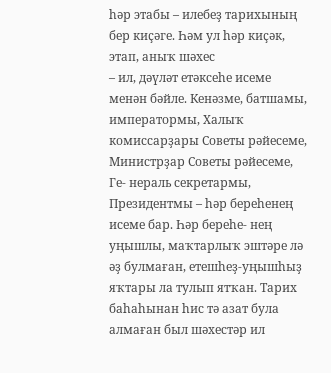һәр этабы – илебеҙ тарихының бер киҫәге. Һәм ул һәр киҫәк, этап, аныҡ шәхес
– ил, дәүләт етәксеһе исеме менән бәйле. Кенәзме, батшамы, императормы, Халыҡ комиссарҙары Советы рәйесеме, Министрҙар Советы рәйесеме, Ге- нераль секретармы, Президентмы – һәр береһенең исеме бар. Һәр береһе- нең уңышлы, маҡтарлыҡ эштәре лә әҙ булмаған, етешһеҙ-уңышһыҙ яҡтары ла тулып ятҡан. Тарих баһаһынан һис тә азат була алмаған был шәхестәр ил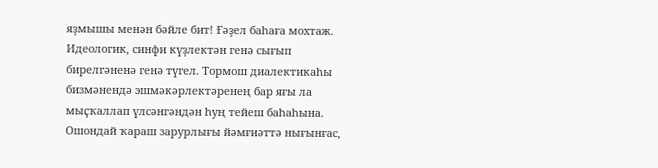яҙмышы менән бәйле бит! Ғәҙел баһаға мохтаж. Идеологик, синфи күҙлектән генә сығып бирелгәненә генә түгел. Тормош диалектикаһы бизмәнендә эшмәкәрлектәренең бар яғы ла мыҫҡаллап үлсәнгәндән һуң тейеш баһаһына. Ошондай ҡараш зарурлығы йәмғиәттә нығынғас,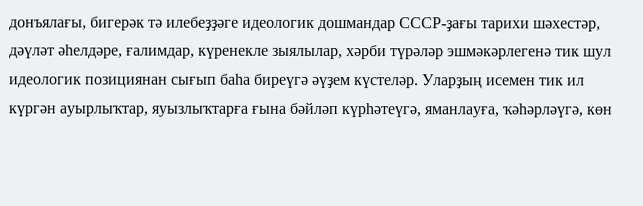донъялағы, бигерәк тә илебеҙҙәге идеологик дошмандар СССР-ҙағы тарихи шәхестәр, дәүләт әһелдәре, ғалимдар, күренекле зыялылар, хәрби түрәләр эшмәкәрлегенә тик шул идеологик позициянан сығып баһа биреүгә әүҙем күстеләр. Уларҙың исемен тик ил күргән ауырлыҡтар, яуызлыҡтарға ғына бәйләп күрһәтеүгә, яманлауға, ҡәһәрләүгә, көн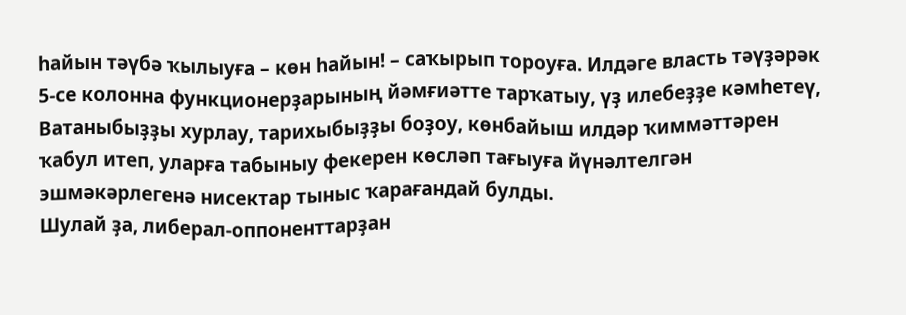һайын тәүбә ҡылыуға – көн һайын! – саҡырып тороуға. Илдәге власть тәүҙәрәк 5-се колонна функционерҙарының йәмғиәтте тарҡатыу, үҙ илебеҙҙе кәмһетеү, Ватаныбыҙҙы хурлау, тарихыбыҙҙы боҙоу, көнбайыш илдәр ҡиммәттәрен ҡабул итеп, уларға табыныу фекерен көсләп тағыуға йүнәлтелгән эшмәкәрлегенә нисектар тыныс ҡарағандай булды.
Шулай ҙа, либерал-оппоненттарҙан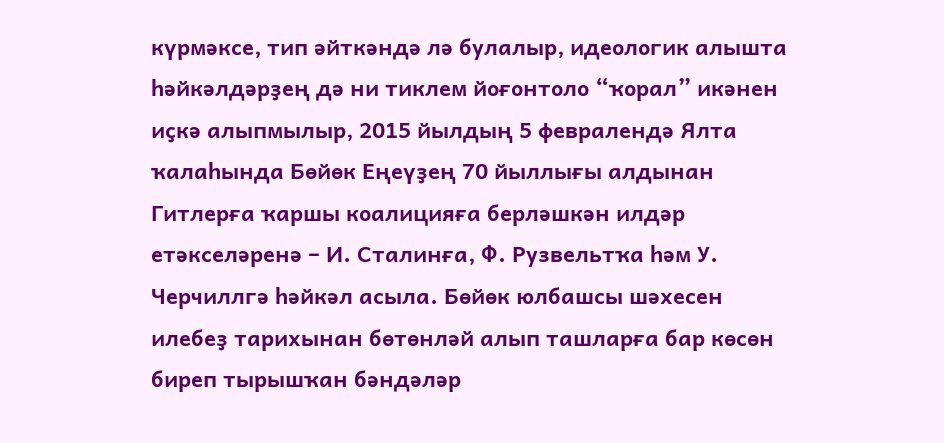күрмәксе, тип әйткәндә лә булалыр, идеологик алышта һәйкәлдәрҙең дә ни тиклем йоғонтоло “ҡорал” икәнен иҫкә алыпмылыр, 2015 йылдың 5 февралендә Ялта ҡалаһында Бөйөк Еңеүҙең 70 йыллығы алдынан Гитлерға ҡаршы коалицияға берләшкән илдәр етәкселәренә – И. Сталинға, Ф. Рузвельтҡа һәм У. Черчиллгә һәйкәл асыла. Бөйөк юлбашсы шәхесен илебеҙ тарихынан бөтөнләй алып ташларға бар көсөн биреп тырышҡан бәндәләр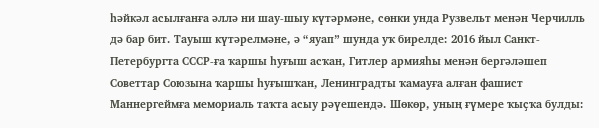һәйкәл асылғанға әллә ни шау-шыу күтәрмәне, сөнки унда Рузвельт менән Черчилль дә бар бит. Тауыш күтәрелмәне, ә “яуап” шунда уҡ бирелде: 2016 йыл Санкт-Петербургта СССР-ға ҡаршы һуғыш асҡан, Гитлер армияһы менән бергәләшеп Советтар Союзына ҡаршы һуғышҡан, Ленинградты ҡамауға алған фашист Маннергеймға мемориаль таҡта асыу рәүешендә. Шөкөр, уның ғүмере ҡыҫҡа булды: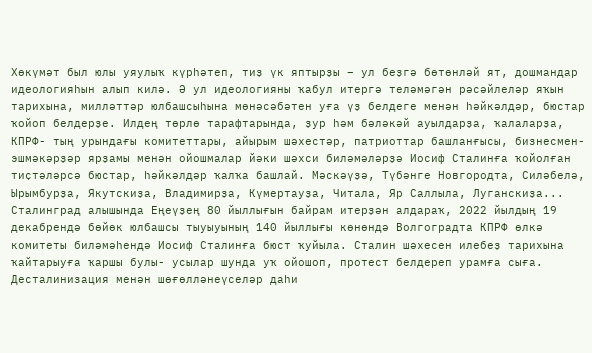Хөкүмәт был юлы уяулыҡ күрһәтеп, тиҙ үк яптырҙы – ул беҙгә бөтөнләй ят, дошмандар идеологияһын алып килә. Ә ул идеологияны ҡабул итергә теләмәгән рәсәйлеләр яҡын тарихына, милләттәр юлбашсыһына мөнәсәбәтен уға үҙ белдеге менән һәйкәлдәр, бюстар ҡойоп белдерҙе. Илдең төрлө тарафтарында, ҙур һәм бәләкәй ауылдарҙа, ҡалаларҙа, КПРФ- тың урындағы комитеттары, айырым шәхестәр, патриоттар башланғысы, бизнесмен-эшмәкәрҙәр ярҙамы менән ойошмалар йәки шәхси биләмәләрҙә Иосиф Сталинға ҡойолған тиҫтәләрсә бюстар, һәйкәлдәр ҡалҡа башлай. Мәскәүҙә, Түбәнге Новгородта, Силәбелә, Ырымбурҙа, Якутскиҙа, Владимирҙа, Күмертауҙа, Читала, Яр Саллыла, Луганскиҙа...
Сталинград алышында Еңеүҙең 80 йыллығын байрам итерҙән алдараҡ, 2022 йылдың 19 декабрендә бөйөк юлбашсы тыуыуының 140 йыллығы көнөндә Волгоградта КПРФ өлкә комитеты биләмәһендә Иосиф Сталинға бюст ҡуйыла. Сталин шәхесен илебеҙ тарихына ҡайтарыуға ҡаршы булы- усылар шунда уҡ ойошоп, протест белдереп урамға сыға. Десталинизация менән шөғөлләнеүселәр даһи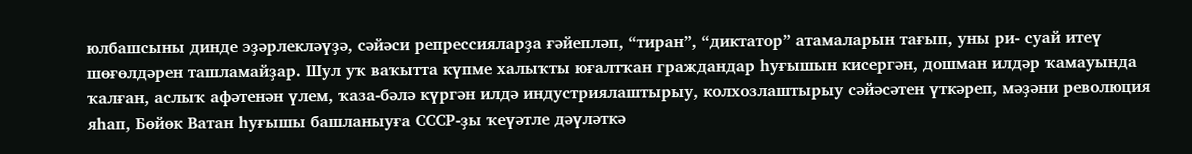юлбашсыны динде эҙәрлекләүҙә, сәйәси репрессияларҙа ғәйепләп, “тиран”, “диктатор” атамаларын тағып, уны ри- суай итеү шөғөлдәрен ташламайҙар. Шул уҡ ваҡытта күпме халыҡты юғалтҡан граждандар һуғышын кисергән, дошман илдәр ҡамауында ҡалған, аслыҡ афәтенән үлем, ҡаза-бәлә күргән илдә индустриялаштырыу, колхозлаштырыу сәйәсәтен үткәреп, мәҙәни революция яһап, Бөйөк Ватан һуғышы башланыуға СССР-ҙы ҡеүәтле дәүләткә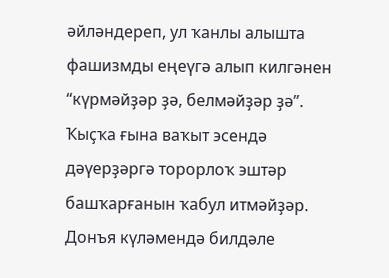әйләндереп, ул ҡанлы алышта фашизмды еңеүгә алып килгәнен “күрмәйҙәр ҙә, белмәйҙәр ҙә”. Ҡыҫҡа ғына ваҡыт эсендә дәүерҙәргә торорлоҡ эштәр башҡарғанын ҡабул итмәйҙәр. Донъя күләмендә билдәле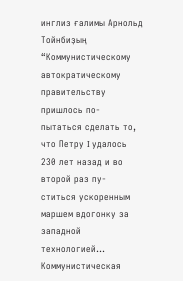инглиз ғалимы Арнольд Тойнбиҙың “Коммунистическому автократическому правительству пришлось по- пытаться сделать то, что Петру I удалось 230 лет назад и во второй раз пу- ститься ускоренным маршем вдогонку за западной технологией... Коммунистическая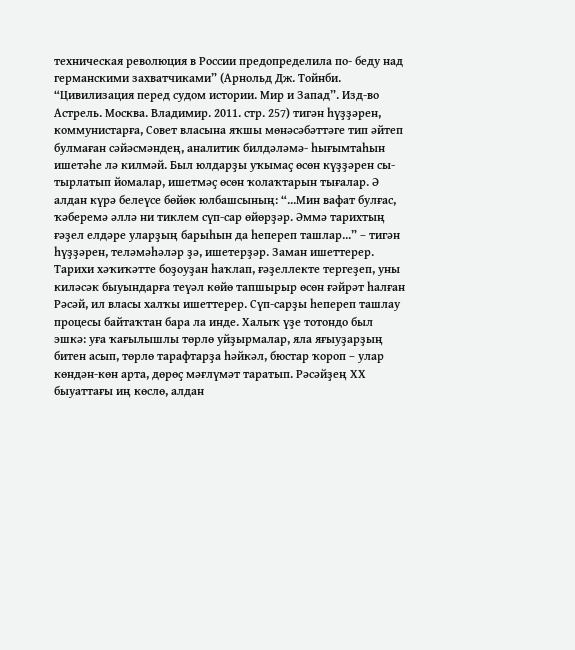техническая революция в России предопределила по- беду над германскими захватчиками” (Арнольд Дж. Тойнби. “Цивилизация перед судом истории. Мир и Запад”. Изд-во Астрель. Москва. Владимир. 2011. стр. 257) тигән һүҙҙәрен, коммунистарға, Совет власына яҡшы мөнәсәбәттәге тип әйтеп булмаған сәйәсмәндең, аналитик билдәләмә- һығымтаһын ишетәһе лә килмәй. Был юлдарҙы уҡымаҫ өсөн күҙҙәрен сы- тырлатып йомалар, ишетмәҫ өсөн ҡолаҡтарын тығалар. Ә алдан күрә белеүсе бөйөк юлбашсының: “...Мин вафат булғас, ҡәберемә әллә ни тиклем сүп-сар өйөрҙәр. Әммә тарихтың ғәҙел елдәре уларҙың барыһын да һепереп ташлар...” – тигән һүҙҙәрен, теләмәһәләр ҙә, ишетерҙәр. Заман ишеттерер.
Тарихи хәҡиҡәтте боҙоуҙан һаҡлап, ғәҙеллекте тергеҙеп, уны киләсәк быуындарға теүәл көйө тапшырыр өсөн ғәйрәт һалған Рәсәй, ил власы халҡы ишеттерер. Сүп-сарҙы һепереп ташлау процесы байтаҡтан бара ла инде. Халыҡ үҙе тотондо был эшкә: уға ҡағылышлы төрлө уйҙырмалар, яла яғыуҙарҙың битен асып, төрлө тарафтарҙа һәйкәл, бюстар ҡороп – улар көндән-көн арта, дөрөҫ мәғлүмәт таратып. Рәсәйҙең ХХ быуаттағы иң көслө, алдан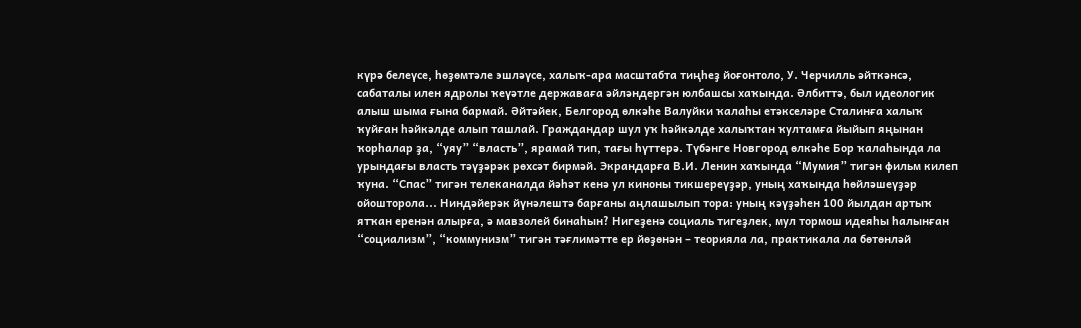күрә белеүсе, һөҙөмтәле эшләүсе, халыҡ-ара масштабта тиңһеҙ йоғонтоло, У. Черчилль әйткәнсә, сабаталы илен ядролы ҡеүәтле державаға әйләндергән юлбашсы хаҡында. Әлбиттә, был идеологик алыш шыма ғына бармай. Әйтәйек, Белгород өлкәһе Валуйки ҡалаһы етәкселәре Сталинға халыҡ ҡуйған һәйкәлде алып ташлай. Граждандар шул уҡ һәйкәлде халыҡтан ҡултамға йыйып яңынан ҡорһалар ҙа, “уяу” “власть”, ярамай тип, тағы һүттерә. Түбәнге Новгород өлкәһе Бор ҡалаһында ла урындағы власть тәүҙәрәк рөхсәт бирмәй. Экрандарға В.И. Ленин хаҡында “Мумия” тигән фильм килеп ҡуна. “Спас” тигән телеканалда йәһәт кенә ул киноны тикшереүҙәр, уның хаҡында һөйләшеүҙәр ойошторола... Ниндәйерәк йүнәлештә барғаны аңлашылып тора: уның кәүҙәһен 100 йылдан артыҡ ятҡан еренән алырға, ә мавзолей бинаһын? Нигеҙенә социаль тигеҙлек, мул тормош идеяһы һалынған “социализм”, “коммунизм” тигән тәғлимәтте ер йөҙөнән – теорияла ла, практикала ла бөтөнләй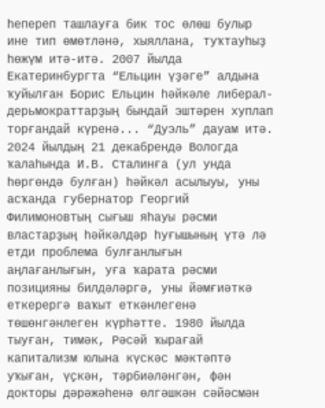һепереп ташлауға бик тос өлөш булыр ине тип өмөтләнә, хыяллана, туҡтауһыҙ һөжүм итә-итә. 2007 йылда Екатеринбургта “Ельцин үҙәге” алдына ҡуйылған Борис Ельцин һәйкәле либерал-дерьмократтарҙың бындай эштәрен хуплап торғандай күренә... “Дуэль” дауам итә.
2024 йылдың 21 декабрендә Вологда ҡалаһында И.В. Сталинға (ул унда һөргөндә булған) һәйкәл асылыуы, уны асҡанда губернатор Георгий Филимоновтың сығыш яһауы рәсми властарҙың һәйкәлдәр һуғышының үтә лә етди проблема булғанлығын аңлағанлығын, уға ҡарата рәсми позицияны билдәләргә, уны йәмғиәткә еткерергә ваҡыт еткәнлегенә төшөнгәнлеген күрһәтте. 1980 йылда тыуған, тимәк, Рәсәй ҡырағай капитализм юлына күскәс мәктәптә уҡыған, үҫкән, тәрбиәләнгән, фән докторы дәрәжәһенә өлгәшкән сәйәсмән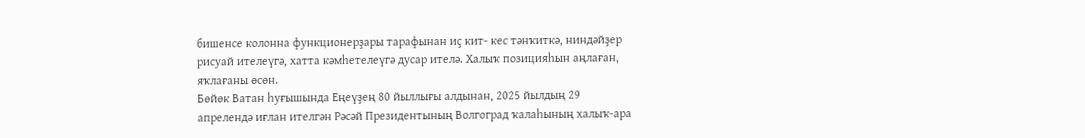бишенсе колонна функционерҙары тарафынан иҫ кит- кес тәнҡиткә, ниндәйҙер рисуай ителеүгә, хатта кәмһетелеүгә дусар ителә. Халыҡ позицияһын аңлаған, яҡлағаны өсөн.
Бөйөк Ватан һуғышында Еңеүҙең 80 йыллығы алдынан, 2025 йылдың 29 апрелендә иғлан ителгән Рәсәй Президентының Волгоград ҡалаһының халыҡ-ара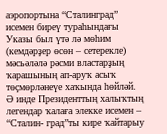аэропортына “Сталинград” исемен биреү тураһындағы Указы был үтә лә мөһим (кемдәрҙер өсөн – сетерекле) мәсьәләлә рәсми властарҙың ҡарашының ап-аруҡ асыҡ төҫмөрләнеүе хаҡында һөйләй. Ә инде Президенттың халыҡтың легендар ҡалаға элекке исемен – “Сталин- град”ты кире ҡайтарыу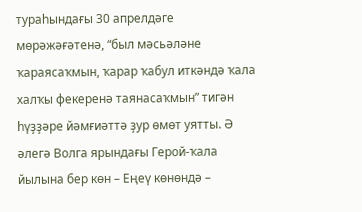тураһындағы 30 апрелдәге мөрәжәғәтенә, “был мәсьәләне ҡараясаҡмын, ҡарар ҡабул иткәндә ҡала халҡы фекеренә таянасаҡмын” тигән һүҙҙәре йәмғиәттә ҙур өмөт уятты. Ә әлегә Волга ярындағы Герой-ҡала йылына бер көн – Еңеү көнөндә –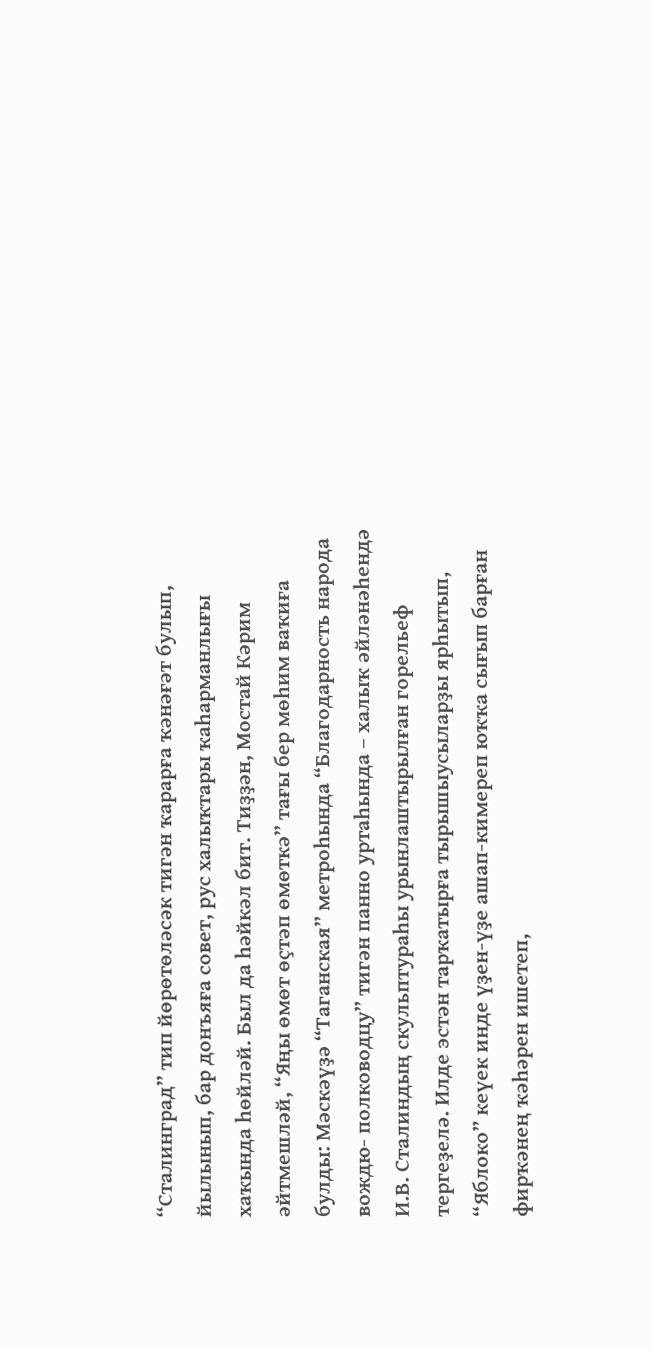“Сталинград” тип йөрөтөләсәк тигән ҡарарға ҡәнәғәт булып, йылынып, бар донъяға совет, рус халыҡтары ҡаһарманлығы хаҡында һөйләй. Был да һәйкәл бит. Тиҙҙән, Мостай Кәрим әйтмешләй, “Яңы өмөт өҫтәп өмөткә” тағы бер мөһим ваҡиға булды: Мәскәүҙә “Таганская” метроһында “Благодарность народа вождю- полководцу” тигән панно уртаһында – халыҡ әйләнәһендә И.В. Сталиндың скульптураһы урынлаштырылған горельеф тергеҙелә. Илде эстән тарҡатырға тырышыусыларҙы ярһытып, “Яблоко” кеүек инде үҙен-үҙе ашап-кимереп юҡҡа сығып барған фирҡәнең ҡәһәрен ишетеп,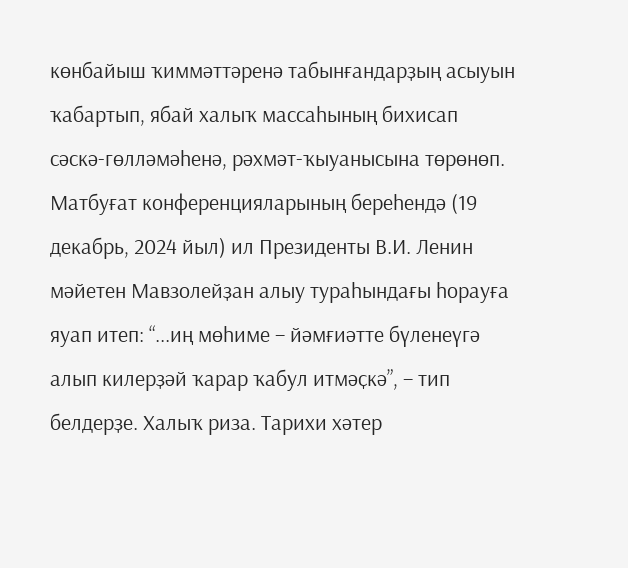көнбайыш ҡиммәттәренә табынғандарҙың асыуын ҡабартып, ябай халыҡ массаһының бихисап сәскә-гөлләмәһенә, рәхмәт-ҡыуанысына төрөнөп.
Матбуғат конференцияларының береһендә (19 декабрь, 2024 йыл) ил Президенты В.И. Ленин мәйетен Мавзолейҙан алыу тураһындағы һорауға яуап итеп: “...иң мөһиме – йәмғиәтте бүленеүгә алып килерҙәй ҡарар ҡабул итмәҫкә”, – тип белдерҙе. Халыҡ риза. Тарихи хәтер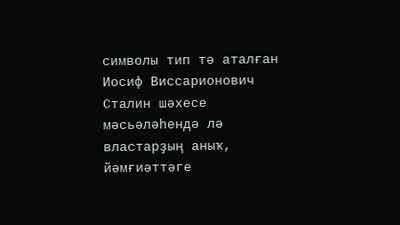символы тип тә аталған Иосиф Виссарионович Сталин шәхесе мәсьәләһендә лә властарҙың аныҡ, йәмғиәттәге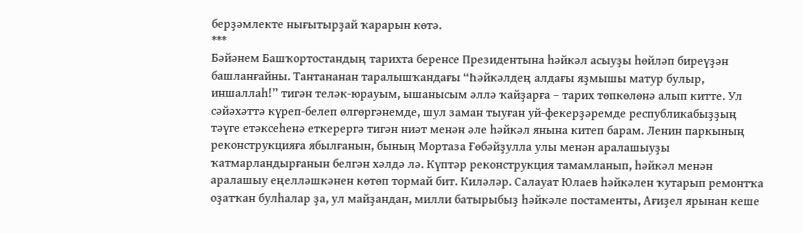берҙәмлекте нығытырҙай ҡарарын көтә.
***
Бәйәнем Башҡортостандың тарихта беренсе Президентына һәйкәл асыуҙы һөйләп биреүҙән башланғайны. Тантананан таралышҡандағы “Һәйкәлдең алдағы яҙмышы матур булыр, иншаллаһ!” тигән теләк-юрауым, ышанысым әллә ҡайҙарға – тарих төпкөлөнә алып китте. Ул сәйәхәттә күреп-белеп өлгөргәнемде, шул заман тыуған уй-фекерҙәремде республикабыҙҙың тәүге етәксеһенә еткерергә тигән ниәт менән әле һәйкәл янына китеп барам. Ленин паркының реконструкцияға ябылғанын, бының Мортаза Ғөбәйҙулла улы менән аралашыуҙы ҡатмарландырғанын белгән хәлдә лә. Күптәр реконструкция тамамланып, һәйкәл менән аралашыу еңелләшкәнен көтөп тормай бит. Киләләр. Салауат Юлаев һәйкәлен ҡутарып ремонтҡа оҙатҡан булһалар ҙа, ул майҙандан, милли батырыбыҙ һәйкәле постаменты, Ағиҙел ярынан кеше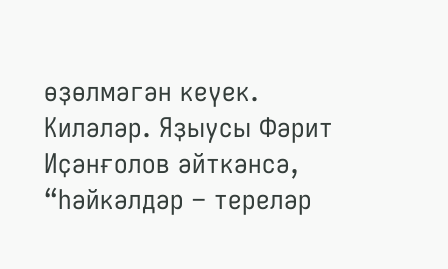өҙөлмәгән кеүек. Киләләр. Яҙыусы Фәрит Иҫәнғолов әйткәнсә, “һәйкәлдәр – тереләр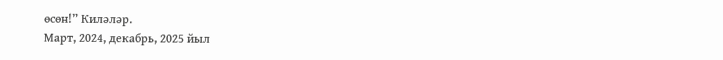өсөн!” Киләләр.
Март, 2024, декабрь, 2025 йыл